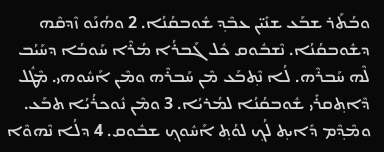ܘܒܳܬܰܪ ܫܒܰܥ ܫܢܺܝ̈ܢ ܥܒܶܕ݂ ܫܽܘܒܩܳܢܳܐ. 2 ܘܗܳܢܰܘ ܙܶܕܩܶܗ ܕܫܽܘܒܩܳܢܳܐ. ܢܶܫܒܽܘܩ ܟܽܠ ܓܰܒܪܳܐ ܡܳܪܶܐ ܚܰܘܒܳܐ ܕܚܰܝܳܒ ܠܶܗ ܚܰܒܪܶܗ. ܠܳܐ ܢܶܬ݂ܒܰܥ ܡܶܢ ܚܰܒܪܶܗ ܘܡܶܢ ܐܰܚܽܘܗܝ. ܡܶܛܽܠ ܕܶܐܬ݂ܩܪܺܝ ܫܽܘܒܩܳܢܳܐ ܠܡܳܪܝܳܐ. 3 ܘܡܶܢ ܢܽܘܟܪܳܝܳܐ ܬܒܰܥ. ܘܡܶܕ݂ܶܡ ܕܺܐܝܬ݂ ܠܳܟ݂ ܠܘܳܬ݂ ܐܰܚܽܘܟ݂ ܫܒܽܘܩ. 4 ܕܠܳܐ ܢܶܗܘܶܐ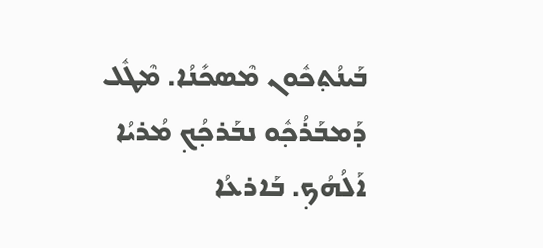ܒܰܝܢܳܬ݂ܟܽܘܢ ܡܶܣܟܺܢܳܐ. ܡܶܛܽܠ ܕܰܡܒܰܪܳܟ݂ܽܘ ܢܒܰܪܟ݂ܳܟ݂ ܡܳܪܝܳܐ ܐܰܠܳܗܳܟ݂. ܒܰܐܪܥܳܐ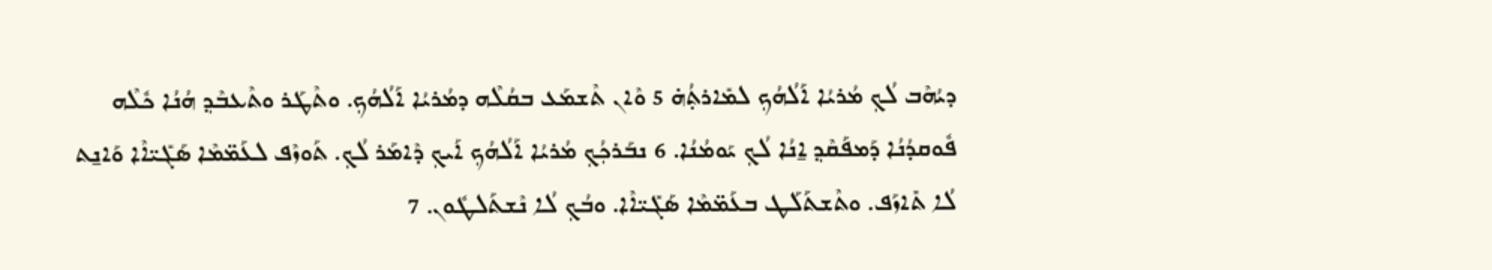ܕܝܳܗܶܒ ܠܳܟ݂ ܡܳܪܝܳܐ ܐܰܠܳܗܳܟ݂ ܠܡܺܐܪܬ݂ܳܗ̇ 5 ܘܶܐܢ ܬܶܫܡܰܥ ܒܩܳܠܶܗ ܕܡܳܪܝܳܐ ܐܰܠܳܗܳܟ݂. ܘܬܶܛܰܪ ܘܬܶܥܒܶܕ݂ ܗܳܢܳܐ ܟܽܠܶܗ ܦܽܘܩܕܳܢܳܐ ܕܰܡܦܰܩܶܕ݂ ܐ̱ܢܳܐ ܠܳܟ݂ ܝܰܘܡܳܢܳܐ. 6 ܢܒܰܪܟ݂ܳܟ݂ ܡܳܪܝܳܐ ܐܰܠܳܗܳܟ݂ ܐܰܝܟ݂ ܕܶܐܡܰܪ ܠܳܟ݂. ܬܰܘܙܶܦ ܠܥܰܡ̈ܡܶܐ ܣܰܓܺܝ̈ܐܶܐ ܘܰܐܢ̱ܬ ܠܳܐ ܬܺܐܙܰܦ. ܘܬܶܫܬܰܠܰܛ ܒܥܰܡ̈ܡܶܐ ܣܰܓܺܝ̈ܐܶܐ. ܘܒܳܟ݂ ܠܳܐ ܢܶܫܬܰܠܛܽܘܢ. 7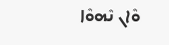ܘܶܐܢ ܢܶܗܘܶܐ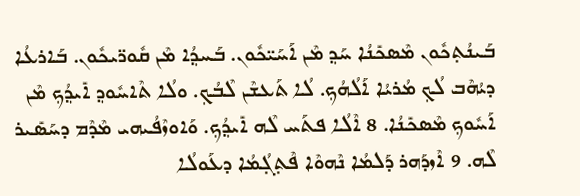ܒܰܝܢܳܬ݂ܟܽܘܢ ܡܶܣܟܺܢܳܐ ܚܰܕ݂ ܡܶܢ ܐܰܚܰܝ̈ܟܽܘܢ. ܒܰܚܕ݂ܳܐ ܡܶܢ ܩܽܘܖ̈ܝܟܽܘܢ. ܒܰܐܪܥܳܐ ܕܝܳܗܶܒ ܠܳܟ݂ ܡܳܪܝܳܐ ܐܰܠܳܗܳܟ݂. ܠܳܐ ܬܰܥܫܶܢ ܠܶܒܳܟ݂. ܘܠܳܐ ܬܶܐܚܽܘܕ݂ ܐܺܝܕ݂ܳܟ݂ ܡܶܢ ܐܰܚܽܘܟ݂ ܡܶܣܟܺܢܳܐ. 8 ܐܶܠܳܐ ܦܬܰܚ ܠܶܗ ܐܺܝܕ݂ܳܟ݂. ܘܰܐܘܙܶܦܳܝܗܝ ܡܶܕܶܡ ܕܚܰܣܺܝܪ ܠܶܗ. 9 ܐܶܙܕܰܗܪ ܕܰܠܡܳܐ ܢܶܗܘܶܐ ܦܶܬ݂ܓ݂ܳܡܳܐ ܕܥܰܘܠܳܐ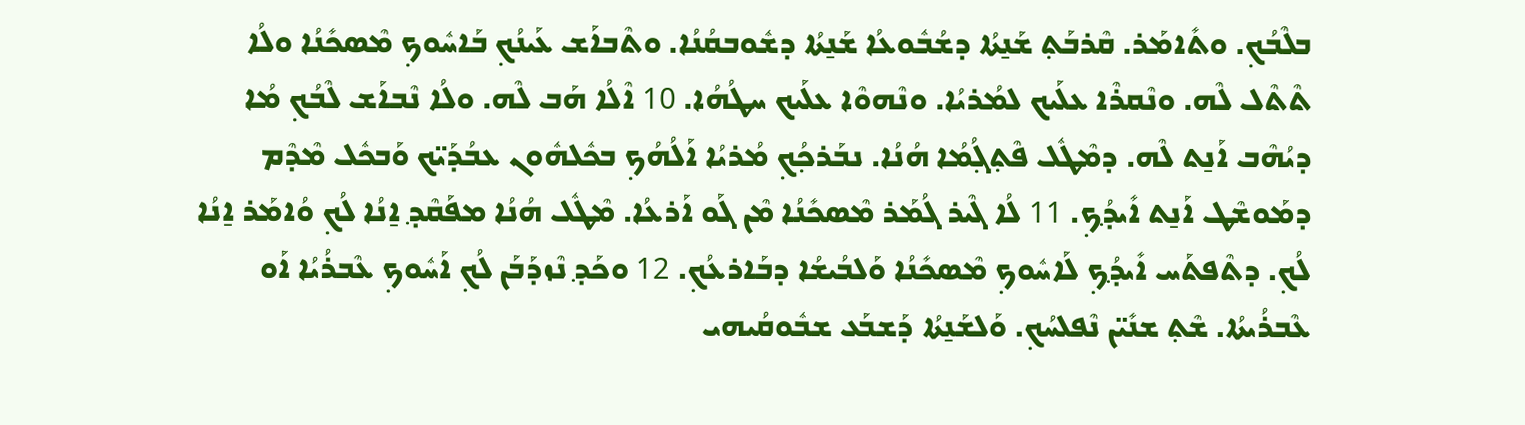ܒܠܶܒܳܟ݂. ܘܬܺܐܡܰܪ. ܩܶܪܒܰܬ݂ ܫܰܢ̱ܬܳܐ ܕܫܳܒܽܘܥܳܐ ܫܰܢ̱ܬܳܐ ܕܫܽܘܒܩܳܢܳܐ. ܘܬܶܒܐܰܫ ܥܰܝܢܳܟ݂ ܒܰܐܚܽܘܟ݂ ܡܶܣܟܺܢܳܐ ܘܠܳܐ ܬܶܬܶܠ ܠܶܗ. ܘܢܶܩܪܶܐ ܥܠܰܝܟ ܠܡܳܪܝܳܐ. ܘܢܶܗܘܶܐ ܥܠܰܝܟ ܚܛܳܗܳܐ. 10 ܐܶܠܳܐ ܗܰܒ ܠܶܗ. ܘܠܳܐ ܢܶܒܐܰܫ ܠܶܒܳܟ݂ ܡܳܐ ܕܝܳܗܶܒ ܐܰܢ̱ܬ ܠܶܗ. ܕܡܶܛܽܠ ܦܶܬ݂ܓ݂ܳܡܳܐ ܗܳܢܳܐ. ܢܒܰܪܟ݂ܳܟ݂ ܡܳܪܝܳܐ ܐܰܠܳܗܳܟ݂ ܒܟܽܠܗܽܘܢ ܥܒܳܕܰܝ̈ܟ ܘܰܒܟܽܠ ܡܶܕܶܡ ܕܡܰܘܫܶܛ ܐܰܢ̱ܬ ܐܺܝܕ݂ܳܟ݂. 11 ܠܳܐ ܓܶܝܪ ܓܳܡܰܪ ܡܶܣܟܺܢܳܐ ܡܶܢ ܓܰܘ ܐܰܪܥܳܐ. ܡܶܛܽܠ ܗܳܢܳܐ ܡܦܰܩܶܕ݂ ܐ̱ܢܳܐ ܠܳܟ݂ ܘܳܐܡܰܪ ܐ̱ܢܳܐ ܠܳܟ݂. ܕܬܶܦܬܰܚ ܐܺܝܕ݂ܳܟ݂ ܠܰܐܚܽܘܟ݂ ܡܶܣܟܺܢܳܐ ܘܰܠܒܳܝܫܳܐ ܕܒܰܐܪܥܳܟ݂. 12 ܘܟܰܕ݂ ܢܶܙܕܰܒܰܢ ܠܳܟ݂ ܐܰܚܽܘܟ݂ ܥܶܒܪܳܝܳܐ ܐܰܘ ܥܶܒܪܳܝܬܳܐ. ܫܶܬ݂ ܫܢܺܝ̈ܢ ܢܶܦܠܚܳܟ݂. ܘܰܠܫܰܢ̱ܬܳܐ ܕܰܫܒܰܥ ܫܒܽܘܩܳܝܗܝ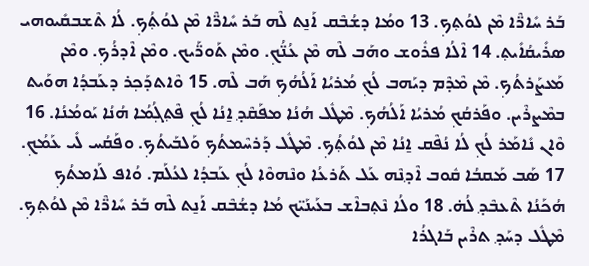ܒܰܪ ܚܺܐܖ̈ܶܐ ܡܶܢ ܠܘܳܬ݂ܟ݂. 13 ܘܡܳܐ ܕܫܳܒܶܩ ܐܰܢ̱ܬ ܠܶܗ ܒܰܪ ܚܺܐܖ̈ܶܐ ܡܶܢ ܠܘܳܬ݂ܳܟ݂. ܠܳܐ ܬܶܫܒܩܺܝܘܗܝ ܣܪܺܝܩܳܐܺܝܬ݂. 14 ܐܶܠܳܐ ܦܪܽܘܫ ܘܗܰܒ ܠܶܗ ܡܶܢ ܥܳܢ̈ܳܟ݂. ܘܡܶܢ ܬܰܘܖ̈ܰܝܟ. ܘܡܶܢ ܐܶܕܪܳܟ݂. ܘܡܶܢ ܡܰܥܨܰܪܬܳܟ݂. ܡܶܢ ܡܶܕܶܡ ܕܝܰܗܒ ܠܳܟ݂ ܡܳܪܝܳܐ ܐܰܠܳܗܳܟ݂ ܗܰܒ ܠܶܗ. 15 ܘܶܐܬܕܰܟ݂ܪ ܕܥܰܒܕܳܐ ܗܘܰܝܬ ܒܡܶܨܪܶܝܢ. ܘܦܰܪܩܳܟ݂ ܡܳܪܝܳܐ ܐܰܠܳܗܳܟ݂. ܡܶܛܽܠ ܗܳܢܳܐ ܡܦܰܩܶܕ݂ ܐ̱ܢܳܐ ܠܳܟ݂ ܦܶܬ݂ܓ݂ܳܡܳܐ ܗܳܢܳܐ ܝܰܘܡܳܢܳܐ. 16 ܘܶܐܢ ܢܺܐܡܰܪ ܠܳܟ݂ ܠܳܐ ܢܳܦܶܩ ܐ̱ܢܳܐ ܡܶܢ ܠܘܳܬ݂ܳܟ݂. ܡܶܛܽܠ ܕܰܪܚܶܡܬܳܟ݂ ܘܰܠܒܰܝܬܳܟ݂. ܘܦܰܩܳܚ ܠܺܝ ܥܰܡܳܟ݂. 17 ܣܰܒ ܡܰܩܒܳܐ ܩܽܘܒ ܐܶܕ݂ܢܶܗ ܥܰܠ ܬܰܪܥܳܐ ܘܢܶܗܘܶܐ ܠܳܟ݂ ܥܰܒܕܳܐ ܠܥܳܠܰܡ. ܘܳܐܦ ܠܰܐܡܬܳܟ݂ ܗܳܟܰܢܳܐ ܬܶܥܒܶܕ݂ ܠܳܗ̇. 18 ܘܠܳܐ ܢܶܬ݂ܒܐܶܫ ܒܥܰܝܢܰܝ̈ܟ ܡܳܐ ܕܫܳܒܶܩ ܐܰܢ̱ܬ ܠܶܗ ܒܰܪ ܚܺܐܖ̈ܶܐ ܡܶܢ ܠܘܳܬ݂ܟ݂. ܡܶܛܽܠ ܕܚܰܕ݂ ܬܪܶܝܢ ܒܰܐܓܪܳܐ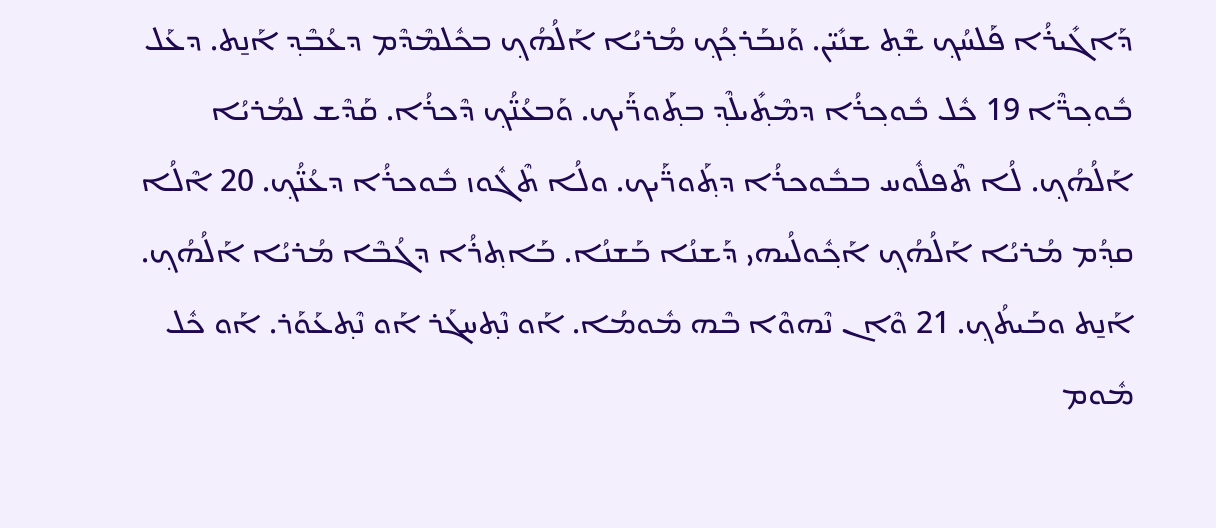ܕܰܐܓܺܝܪܳܐ ܦܰܠܚܳܟ݂ ܫܶܬ݂ ܫܢܺܝ̈ܢ. ܘܰܢܒܰܪܟ݂ܳܟ݂ ܡܳܪܝܳܐ ܐܰܠܳܗܳܟ݂ ܒܟܽܠܡܶܕܶܡ ܕܥܳܒܶܕ݂ ܐܰܢ̱ܬ. ܕܥܰܠ ܒܽܘܟ݂ܖ̈ܶܐ 19 ܟܽܠ ܒܽܘܟ݂ܪܳܐ ܕܡܶܬ݂ܺܝܠܶܕ݂ ܒܬ݂ܰܘܖ̈ܰܝܟ. ܘܰܒܥܳܢ̈ܳܟ݂ ܕܶܟܪܳܐ. ܩܰܕܶܫ ܠܡܳܪܝܳܐ ܐܰܠܳܗܳܟ݂. ܠܳܐ ܬܶܦܠܽܘܚ ܒܒܽܘܟܪܳܐ ܕܬ݂ܰܘܖ̈ܰܝܟ. ܘܠܳܐ ܬܶܓܽܘܙ ܒܽܘܟܪܳܐ ܕܥܳܢ̈ܳܟ݂. 20 ܐܶܠܳܐ ܩܕ݂ܳܡ ܡܳܪܝܳܐ ܐܰܠܳܗܳܟ݂ ܐܰܟ݂ܽܘܠܳܝܗܝ ܕܰܫܢܳܐ ܒܰܫܢܳܐ. ܒܰܐܬ݂ܪܳܐ ܕܓܳܒܶܐ ܡܳܪܝܳܐ ܐܰܠܳܗܳܟ݂. ܐܰܢ̱ܬ ܘܒܰܝܬܳܟ݂. 21 ܘܶܐܢ ܢܶܗܘܶܐ ܒܶܗ ܡܽܘܡܳܐ. ܐܰܘ ܢܶܬ݂ܚܓܰܪ ܐܰܘ ܢܶܬ݂ܥܰܘܰܪ. ܐܰܘ ܟܽܠ ܡܽܘܡ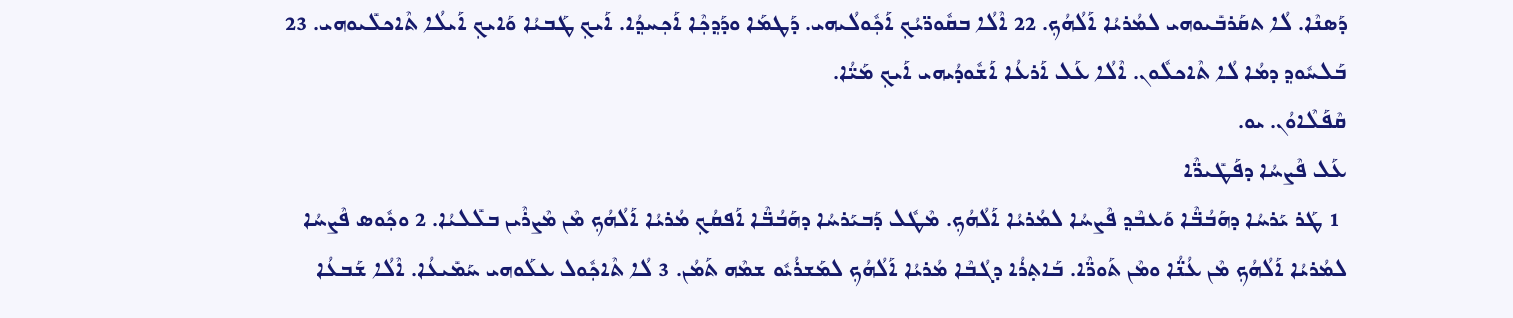ܕܰܣܢܶܐ. ܠܳܐ ܬܩܰܪܒܺܝܘܗܝ ܠܡܳܪܝܳܐ ܐܰܠܳܗܳܟ݂. 22 ܐܶܠܳܐ ܒܩܽܘܖ̈ܝܳܟ݂ ܐܰܟ݂ܽܘܠܳܝܗܝ. ܕܰܛܡܰܐ ܘܕܰܕ݂ܟ݂ܶܐ ܐܰܟ݂ܚܕ݂ܳܐ. ܐܰܝܟ݂ ܛܰܒܝܳܐ ܘܰܐܝܟ݂ ܐܰܝܠܳܐ ܬܶܐܟܠܺܝܘܗܝ. 23 ܒܰܠܚܽܘܕ݂ ܕܡܳܐ ܠܳܐ ܬܶܐܟܠܽܘܢ. ܐܶܠܳܐ ܥܰܠ ܐܰܪܥܳܐ ܐܰܫܽܘܕܳܝܗܝ ܐܰܝܟ݂ ܡܰܝ̈ܳܐ.
ܩܶܦܰܠܶܐܘܳܢ. ܝܘ.
ܥܰܠ ܦܶܨܚܳܐ ܕܦܰܛܺܝܖ̈ܶܐ
 1 ܛܰܪ ܝܰܪܚܳܐ ܕܗܰܒܳܒ̈ܶܐ ܘܰܥܒܶܕ݂ ܦܶܨܚܳܐ ܠܡܳܪܝܳܐ ܐܰܠܳܗܳܟ݂. ܡܶܛܽܠ ܕܰܒܝܰܪܚܳܐ ܕܗܰܒܳܒ̈ܶܐ ܐܰܦܩܳܟ݂ ܡܳܪܝܳܐ ܐܰܠܳܗܳܟ݂ ܡܶܢ ܡܶܨܪܶܝܢ ܒܠܺܠܝܳܐ. 2 ܘܟ݂ܽܘܣ ܦܶܨܚܳܐ ܠܡܳܪܝܳܐ ܐܰܠܳܗܳܟ݂ ܡܶܢ ܥܳܢ̈ܳܐ ܘܡܶܢ ܬܰܘܖ̈ܶܐ. ܒܰܐܬ݂ܪܳܐ ܕܓܳܒܶܐ ܡܳܪܝܳܐ ܐܰܠܳܗܳܟ݂ ܠܡܰܫܪܳܝܽܘ ܫܡܶܗ ܬܰܡܳܢ. 3 ܠܳܐ ܬܶܐܟ݂ܽܘܠ ܥܠܰܘܗܝ ܚܰܡܺܝܥܳܐ. ܐܶܠܳܐ ܫܰܒܥܳܐ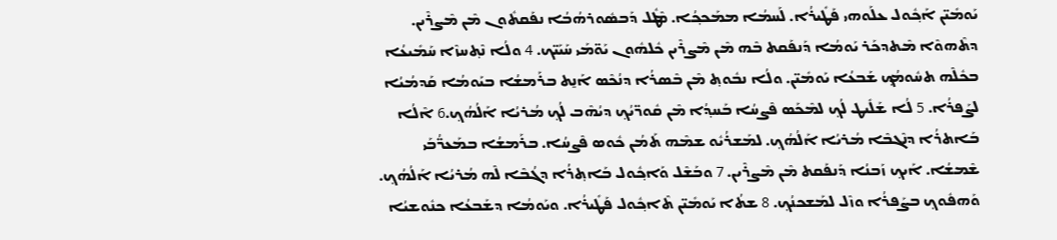ܝܰܘܡܺܝ̈ܢ ܐܰܟ݂ܽܘܠ ܥܠܰܘܗܝ ܦܰܛܺܝܪܳܐ. ܠܰܚܡܳܐ ܡܡܰܟܟ݂ܳܐ. ܡܶܛܽܠ ܕܰܒܣܽܘܪܗܳܒܳܐ ܢܦܰܩܬܽܘܢ ܡܶܢ ܡܶܨܪܶܝܢ. ܕܬܶܗܘܶܐ ܡܶܬܕܟܰܪ ܝܰܘܡܳܐ ܕܰܢܦܰܩܬ ܒܶܗ ܡܶܢ ܡܶܨܪܶܝܢ ܟܽܠܗܽܘܢ ܝܰܘ̈ܡܰܝ ܚܰܝܰܝ̈ܟ. 4 ܘܠܳܐ ܢܶܬ݂ܚܙܶܐ ܚܰܡܺܝܥܳܐ ܒܟܽܠܶܗ ܬܚܽܘܡܳܟ݂ ܫܰܒܥܳܐ ܝܰܘܡܺܝ̈ܢ. ܘܠܳܐ ܢܒܽܘܬ݂ ܡܶܢ ܒܶܣܪܳܐ ܕܢܳܟܶܣ ܐܰܢ̱ܬ ܒܪܰܡܫܳܐ ܒܝܰܘܡܳܐ ܩܰܕܡܳܝܳܐ ܠܨܰܦܪܳܐ. 5 ܠܳܐ ܫܰܠܺܝܛ ܠܳܟ݂ ܠܡܶܟܰܣ ܦܶܨܚܳܐ ܒܰܚܕ݂ܳܐ ܡܶܢ ܩܽܘܖ̈ܝܳܟ݂ ܕܝܳܗܶܒ ܠܳܟ݂ ܡܳܪܝܳܐ ܐܰܠܳܗܳܟ݂.6 ܐܶܠܳܐ ܒܰܐܬܪܳܐ ܕܢܶܓܒܶܐ ܡܳܪܝܳܐ ܐܰܠܳܗܳܟ݂. ܠܡܰܫܪܳܝܽܘ ܫܡܶܗ ܬܰܡܳܢ ܟܽܘܣ ܦܶܨܚܳܐ. ܒܪܰܡܫܳܐ ܒܡܰܥܖ̈ܳܒܰܝ ܫܶܡܫܳܐ. ܐܰܝܟ݂ ܙܰܒܢܳܐ ܕܰܢܦܰܩܬ ܡܶܢ ܡܶܨܪܶܝܢ. 7 ܘܒܰܫܶܠ ܘܰܐܟ݂ܽܘܠ ܒܰܐܬ݂ܪܳܐ ܕܓܳܒܶܐ ܠܶܗ ܡܳܪܝܳܐ ܐܰܠܳܗܳܟ݂. ܘܰܗܦܽܘܟ݂ ܒܨܰܦܪܳܐ ܘܙܶܠ ܠܡܰܫܟܢܳܟ݂. 8 ܫܬܳܐ ܝܰܘܡܺܝ̈ܢ ܬܶܐܟ݂ܽܘܠ ܦܰܛܺܝܪܳܐ. ܘܝܰܘܡܳܐ ܕܫܰܒܥܳܐ ܟܢܽܘܫܝܳܐ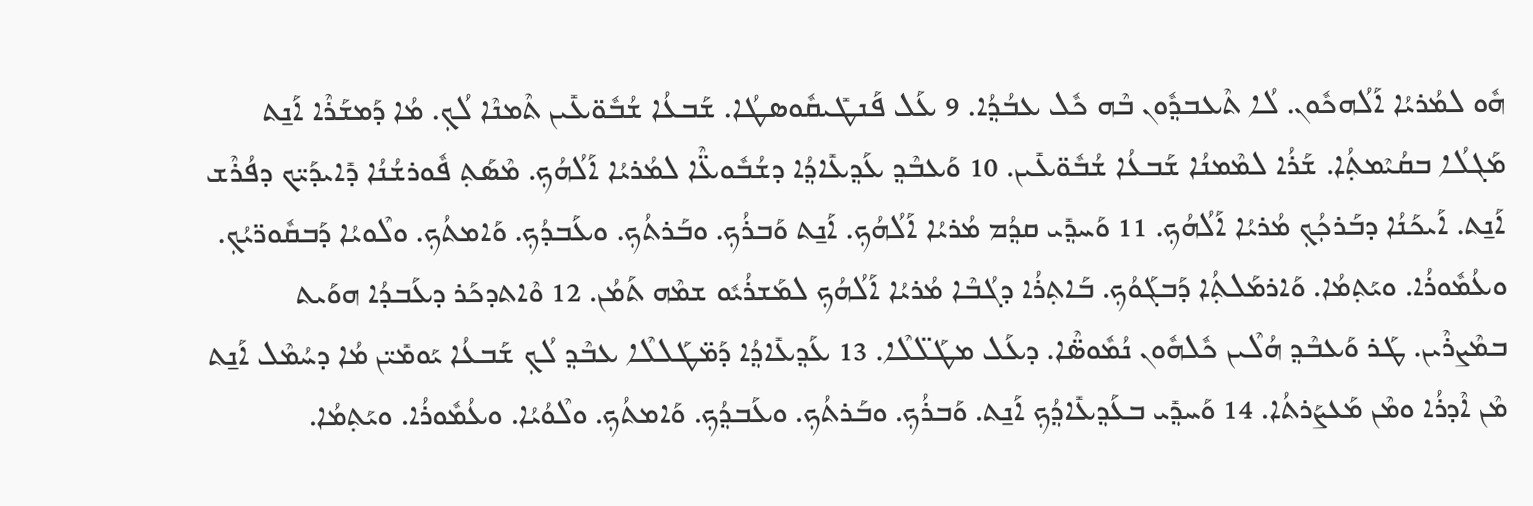ܗܽܘ ܠܡܳܪܝܳܐ ܐܰܠܳܗܟܽܘܢ. ܠܳܐ ܬܶܥܒܕ݂ܽܘܢ ܒܶܗ ܟܽܠ ܥܒܳܕ݂ܳܐ. 9 ܥܰܠ ܦܰܢܛܺܝܩܽܘܣܛܳܐ. ܫܰܒܥܳܐ ܫܳܒܽܘ̈ܥܺܝܢ ܬܶܡܢܶܐ ܠܳܟ݂. ܡܳܐ ܕܰܡܫܰܪܶܐ ܐܰܢ̱ܬ ܡܰܓܠܳܐ ܒܩܳܝܶܡܬ݂ܳܐ. ܫܰܪܳܐ ܠܡܶܡܢܳܐ ܫܰܒܥܳܐ ܫܳܒܽܘ̈ܥܺܝܢ. 10 ܘܰܥܒܶܕ݂ ܥܰܕ݂ܥܺܐܕ݂ܳܐ ܕܫܳܒܽܘܥ̈ܶܐ ܠܡܳܪܝܳܐ ܐܰܠܳܗܳܟ݂. ܡܶܣܰܬ݂ ܦܽܘܪܫܳܢܳܐ ܕܺܐܝܕܰܝ̈ܟ ܕܦܳܪܶܫ ܐܰܢ̱ܬ. ܐܰܝܟܰܢܳܐ ܕܒܰܪܟ݂ܳܟ݂ ܡܳܪܝܳܐ ܐܰܠܳܗܳܟ݂. 11 ܘܰܚܕ݂ܺܝ ܩܕ݂ܳܡ ܡܳܪܝܳܐ ܐܰܠܳܗܳܟ݂. ܐܰܢ̱ܬ ܘܰܒܪܳܟ݂. ܘܒܰܪܬܳܟ݂. ܘܥܰܒܕܳܟ݂. ܘܰܐܡܬܳܟ݂. ܘܠܶܘܝܳܐ ܕܰܒܩܽܘܖ̈ܝܳܟ݂. ܘܥܳܡܽܘܪܳܐ. ܘܝܰܬ݂ܡܳܐ. ܘܰܐܪܡܰܠܬ݂ܳܐ ܕܰܒܓܰܘܳܟ݂. ܒܰܐܬ݂ܪܳܐ ܕܓܳܒܶܐ ܡܳܪܝܳܐ ܐܰܠܳܗܳܟ݂ ܠܡܰܫܪܳܝܽܘ ܫܡܶܗ ܬܰܡܳܢ. 12 ܘܶܐܬܕܟܰܪ ܕܥܰܒܕܳܐ ܗܘܰܝܬ ܒܡܶܨܪܶܝܢ. ܛܰܪ ܘܰܥܒܶܕ݂ ܗܳܠܶܝܢ ܟܽܠܗܽܘܢ ܢܳܡܽܘܣ̈ܶܐ. ܕܥܰܠ ܡܛܰܠ̈ܠܶܐ. 13 ܥܰܕ݂ܥܺܐܕ݂ܳܐ ܕܰܡ̈ܛܰܠܠܶܐ ܥܒܶܕ݂ ܠܳܟ݂ ܫܰܒܥܳܐ ܝܰܘܡܺܝ̈ܢ ܡܳܐ ܕܚܳܡܶܠ ܐܰܢ̱ܬ ܡܶܢ ܐܶܕܪܳܐ ܘܡܶܢ ܡܰܥܨܰܪܬܳܐ. 14 ܘܰܚܕ݂ܺܝ ܒܥܰܕ݂ܥܺܐܕ݂ܳܟ݂ ܐܰܢ̱ܬ. ܘܰܒܪܳܟ݂. ܘܒܰܪܬܳܟ݂. ܘܥܰܒܕ݂ܳܟ݂. ܘܰܐܡܬܳܟ݂. ܘܠܶܘܳܝܳܐ. ܘܥܳܡܽܘܪܳܐ. ܘܝܰܬ݂ܡܳܐ.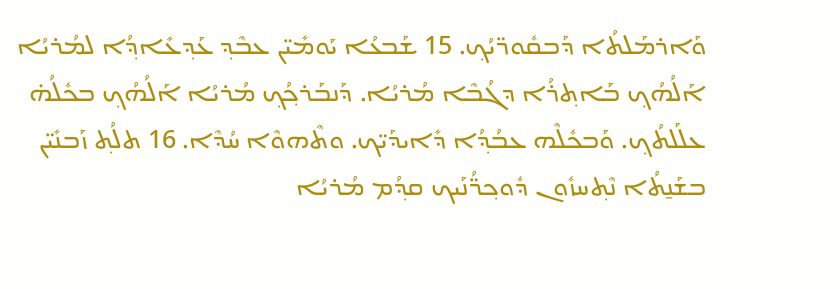ܘܰܐܪܡܰܠܬܳܐ ܕܰܒܩܽܘܖ̈ܝܳܟ݂. 15 ܫܰܒܥܳܐ ܝܰܘܡܺܝ̈ܢ ܥܒܶܕ݂ ܥܰܕ݂ܥܺܐܕ݂ܳܐ ܠܡܳܪܝܳܐ ܐܰܠܳܗܳܟ݂ ܒܰܐܬ݂ܪܳܐ ܕܓܳܒܶܐ ܡܳܪܝܳܐ. ܕܰܢܒܰܪܟ݂ܳܟ݂ ܡܳܪܝܳܐ ܐܰܠܳܗܳܟ݂ ܒܟܽܠܳܗ̇ ܥܠܰܠܬܳܟ݂. ܘܰܒܟܽܠܶܗ ܥܒܳܕ݂ܳܐ ܕܺܐܝܕܰܝ̈ܟ. ܘܬܶܗܘܶܐ ܚܳܕܶܐ. 16 ܬܠܳܬ݂ ܙܰܒܢܺܝ̈ܢ ܒܫܰܢ̱ܬܳܐ ܢܶܬ݂ܚܙܽܘܢ ܕܽܘܟ݂ܖ̈ܳܢܰܝܟ ܩܕ݂ܳܡ ܡܳܪܝܳܐ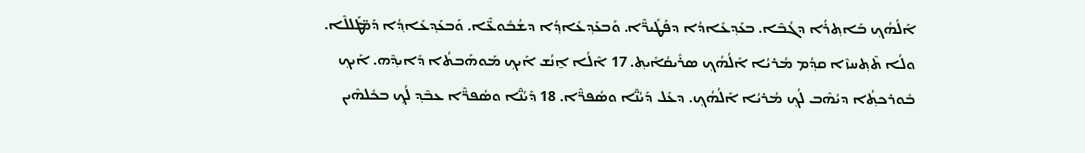ܐܰܠܳܗܳܟ݂ ܒܰܐܬ݂ܪܳܐ ܕܓܳܒܶܐ. ܒܥܰܕ݂ܥܺܐܕܳܐ ܕܦܰܛܺܝܖ̈ܶܐ. ܘܰܒܥܰܕ݂ܥܺܐܕ݂ܳܐ ܕܫܳܒܽܘܥ̈ܶܐ. ܘܰܒܥܰܕ݂ܥܺܐܕ݂ܳܐ ܕܰܡ̈ܛܰܠܠܶܐ. ܘܠܳܐ ܬܶܬ݂ܚܙܶܐ ܩܕ݂ܳܡ ܡܳܪܝܳܐ ܐܰܠܳܗܳܟ݂ ܣܪܺܝܩܳܐܺܝܬ݂. 17 ܐܶܠܳܐ ܐ̱ܢܳܫ ܐܰܝܟ݂ ܡܰܘܗܰܒܬܳܐ ܕܺܐܝܕ݂ܶܗ. ܐܰܝܟ݂ ܒܽܘܪܟܬ݂ܳܐ ܕܝܳܗܶܒ ܠܳܟ݂ ܡܳܪܝܳܐ ܐܰܠܳܗܳܟ݂. ܕܥܰܠ ܕܰܝܳܢ̈ܶܐ ܘܣܳܦܖ̈ܶܐ. 18 ܕܰܝܳܢ̈ܶܐ ܘܣܳܦܖ̈ܶܐ ܥܒܶܕ݂ ܠܳܟ݂ ܒܟܽܠܗܶܝܢ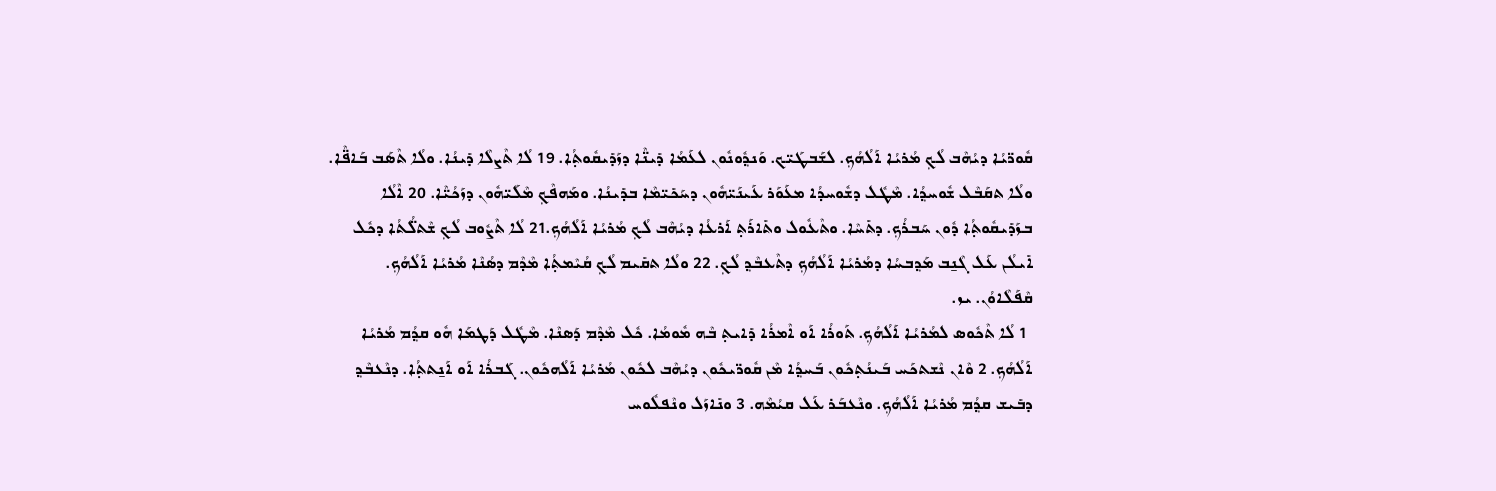ܩܽܘܖ̈ܝܳܐ ܕܝܳܗܶܒ ܠܳܟ݂ ܡܳܪܝܳܐ ܐܰܠܳܗܳܟ݂. ܠܫܰܒܛܰܝ̈ܟ. ܘܰܢܕ݂ܽܘܢܽܘܢ ܠܥܰܡܳܐ ܕܺܝܢ̈ܶܐ ܕܙܰܕܺܝܩܽܘܬ݂ܳܐ. 19 ܠܳܐ ܬܶܨܠܶܐ ܕܺܝܢܳܐ. ܘܠܳܐ ܬܶܣܰܒ ܒܰܐܦ̈ܶܐ. ܘܠܳܐ ܬܩܰܒܶܠ ܫܽܘܚܕ݂ܳܐ. ܡܶܛܽܠ ܕܫܽܘܚܕܳܐ ܡܥܰܘܰܪ ܥܰܝܢܰܝ̈ܗܽܘܢ ܕܚܰܟܺܝ̈ܡܶܐ ܒܕܺܝܢܳܐ. ܘܡܰܗܦܶܟ݂ ܡܶܠܰܝ̈ܗܽܘܢ ܕܙܰܟܳܝ̈ܶܐ. 20 ܐܶܠܳܐ ܒܙܰܕܺܝܩܽܘܬ݂ܳܐ ܕܽܘܢ ܚܰܒܪܳܟ݂. ܕܬܺܚܶܐ. ܘܬܶܥܽܘܠ ܘܬܺܐܪܰܬ݂ ܐܰܪܥܳܐ ܕܝܳܗܶܒ ܠܳܟ݂ ܡܳܪܝܳܐ ܐܰܠܳܗܳܟ݂.21 ܠܳܐ ܬܶܨܽܘܒ ܠܳܟ݂ ܫܶܬܠ̈ܳܬܳܐ ܕܟܽܠ ܐܺܝܠܳܢ ܥܰܠ ܓܶܢ̱ܒ ܡܰܕ݂ܒܚܳܐ ܕܡܳܪܝܳܐ ܐܰܠܳܗܳܟ݂ ܕܬܶܥܒܶܕ݂ ܠܳܟ݂. 22 ܘܠܳܐ ܬܩܺܝܡ ܠܳܟ݂ ܩܳܝܶܡܬ݂ܳܐ ܡܶܕܶܡ ܕܣܳܢܶܐ ܡܳܪܝܳܐ ܐܰܠܳܗܳܟ݂.
ܩܶܦܰܠܶܐܘܳܢ. ܝܙ.
 1 ܠܳܐ ܬܶܟܽܘܣ ܠܡܳܪܝܳܐ ܐܰܠܳܗܳܟ݂. ܬܰܘܪܳܐ ܐܰܘ ܐܶܡܪܳܐ ܕܺܐܝܬ݂ ܒܶܗ ܡܽܘܡܳܐ. ܟܽܠ ܡܶܕܶܡ ܕܰܣܢܶܐ. ܡܶܛܽܠ ܕܰܛܡܰܐ ܗܽܘ ܩܕ݂ܳܡ ܡܳܪܝܳܐ ܐܰܠܳܗܳܟ݂. 2 ܘܶܐܢ ܢܶܫܬܟܰܚ ܒܰܝܢܳܬ݂ܟܽܘܢ ܒܰܚܕ݂ܳܐ ܡܶܢ ܩܽܘܖ̈ܝܟܽܘܢ ܕܝܳܗܶܒ ܠܟܽܘܢ ܡܳܪܝܳܐ ܐܰܠܳܗܟܽܘܢ. ܓܰܒܪܳܐ ܐܰܘ ܐܰܢ̱ܬܬ݂ܳܐ. ܕܢܶܥܒܶܕ݂ ܕܒܺܝܫ ܩܕ݂ܳܡ ܡܳܪܝܳܐ ܐܰܠܳܗܳܟ݂. ܘܢܶܥܒܰܪ ܥܰܠ ܩܝܳܡܶܗ. 3 ܘܢܺܐܙܰܠ ܘܢܶܦܠܽܘܚ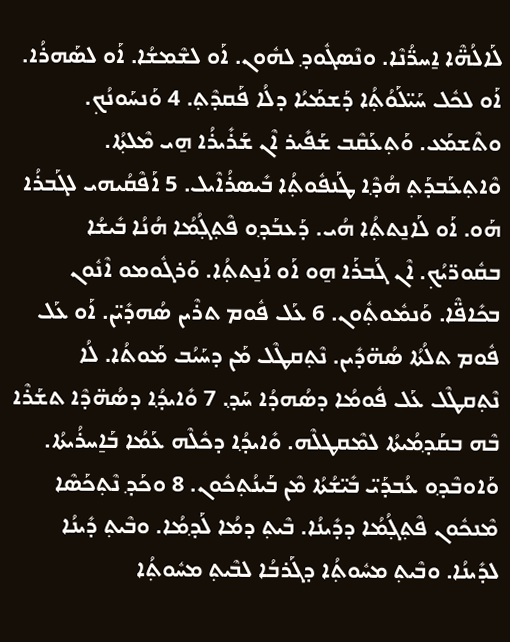ܠܰܐܠܳܗ̈ܶܐ ܐ̱ܚܖ̈ܳܢܶܐ. ܘܢܶܣܓܽܘܕ݂ ܠܗܽܘܢ. ܐܰܘ ܠܫܶܡܫܳܐ. ܐܰܘ ܠܣܰܗܪܳܐ. ܐܰܘ ܠܟܽܠ ܚܰܝ̈ܠܰܘܳܬ݂ܳܐ ܕܰܫܡܰܝܳܐ ܕܠܳܐ ܦܰܩܕܶܬ݂. 4 ܘܰܢܚܰܘܢܳܟ݂. ܘܬܶܫܡܰܥ. ܘܰܬ݂ܥܰܩܶܒ ܫܰܦܺܝܪ ܐܶܢ ܫܰܪܺܝܪܳܐ ܗ̱ܝ ܡܶܠܬ݂ܳܐ. ܘܶܐܬ݂ܥܰܒܕܰܬ݂ ܗܳܕ݂ܶܐ ܛܰܢܦܽܘܬ݂ܳܐ ܒܺܝܣܪܳܐܶܝܠ. 5 ܐܰܦܶܩܳܝܗܝ ܠܓܰܒܪܳܐ ܗܰܘ. ܐܰܘ ܠܰܐܢ̱ܬܬ݂ܳܐ ܗܳܝ. ܕܰܥܒܰܕ݂ܘ ܦܶܬ݂ܓ݂ܳܡܳܐ ܗܳܢܳܐ ܒܺܝܫܳܐ ܒܩܽܘܖ̈ܝܳܟ݂. ܐܶܢ ܓܰܒܪܰܐ ܗ̱ܘ ܐܰܘ ܐܰܢ̱ܬܬ݂ܳܐ. ܘܰܪܓܽܘܡܘ ܐܶܢܽܘܢ ܒܟܺܐܦ̈ܶܐ. ܘܰܢܡܽܘܬ݂ܽܘܢ. 6 ܥܰܠ ܦܽܘܡ ܬܪܶܝܢ ܣܳܗܕܺܝ̈ܢ. ܐܰܘ ܥܰܠ ܦܽܘܡ ܬܠܳܬܳܐ ܣܳܗ̈ܕܺܝܢ. ܢܶܬ݂ܩܛܶܠ ܡܰܢ ܕܚܰܝܳܒ ܡܰܘܬܳܐ. ܠܳܐ ܢܶܬ݂ܩܛܶܠ ܥܰܠ ܦܽܘܡܳܐ ܕܣܳܗܕܳܐ ܚܰܕ݂. 7 ܘܺܐܝܕ݂ܳܐ ܕܣܳܗ̈ܕܶܐ ܬܫܰܪܶܐ ܒܶܗ ܒܩܰܕ݂ܡܳܝܬܳܐ ܠܡܶܩܛܠܶܗ. ܘܺܐܝܕ݂ܳܐ ܕܟܽܠܶܗ ܥܰܡܳܐ ܒܰܐ̱ܚܪܳܝܬܳܐ. ܘܰܐܘܒܶܕ݂ܘ ܥܳܒܕܰܝ̈ ܒܺܝ̈ܫܳܬܳܐ ܡܶܢ ܒܰܝܢܳܬ݂ܟܽܘܢ. 8 ܘܟܰܕ݂ ܢܶܬ݂ܟܰܣܶܐ ܡܶܢܟܽܘܢ ܦܶܬ݂ܓ݂ܳܡܳܐ ܕܕܺܝܢܳܐ. ܒܶܝܬ݂ ܕܡܳܐ ܠܰܕ݂ܡܳܐ. ܘܒܶܝܬ݂ ܕܺܝܢܳܐ ܠܕܺܝܢܳܐ. ܘܒܶܝܬ݂ ܡܚܽܘܬ݂ܳܐ ܕܓܰܪܒܳܐ ܠܒܶܝܬ݂ ܡܚܽܘܬ݂ܳܐ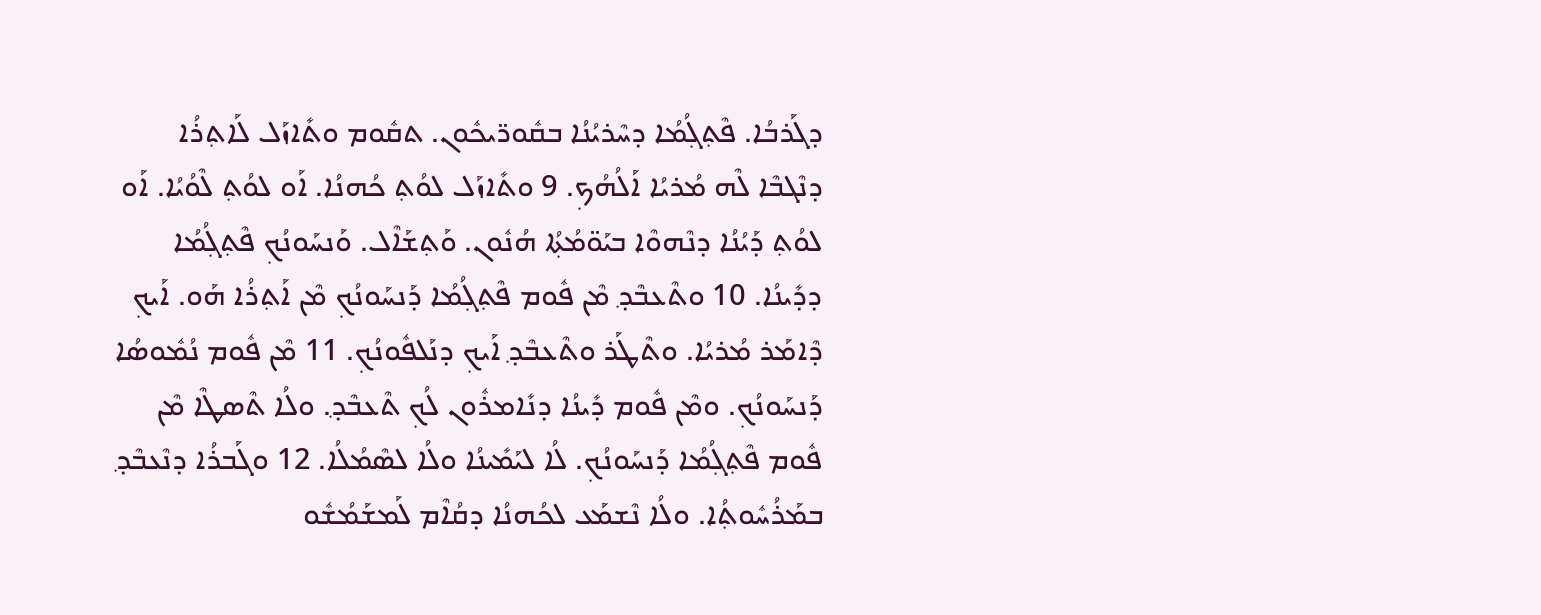ܕܓܰܪܒܳܐ. ܦܶܬ݂ܓ݂ܳܡܳܐ ܕܚܶܪܝܳܢܳܐ ܒܩܽܘܖ̈ܝܟܽܘܢ. ܬܩܽܘܡ ܘܬܺܐܙܰܠ ܠܰܐܬ݂ܪܳܐ ܕܢܶܓܒܶܐ ܠܶܗ ܡܳܪܝܳܐ ܐܰܠܳܗܳܟ݂. 9 ܘܬܺܐܙܰܠ ܠܘܳܬ݂ ܟܳܗܢܳܐ. ܐܰܘ ܠܘܳܬ݂ ܠܶܘܳܝܳܐ. ܐܰܘ ܠܘܳܬ݂ ܕܰܝܳܢܳܐ ܕܢܶܗܘܶܐ ܒܝܰܘ̈ܡܳܬ݂ܳܐ ܗܳܢܽܘܢ. ܘܰܬ݂ܫܰܐܶܠ. ܘܰܢܚܰܘܢܳܟ݂ ܦܶܬ݂ܓ݂ܳܡܳܐ ܕܕܺܝܢܳܐ. 10 ܘܬܶܥܒܶܕ݂ ܡܶܢ ܦܽܘܡ ܦܶܬ݂ܓ݂ܳܡܳܐ ܕܰܢܚܰܘܢܳܟ݂ ܡܶܢ ܐܰܬ݂ܪܳܐ ܗܰܘ. ܐܰܝܟ݂ ܕܶܐܡܰܪ ܡܳܪܝܳܐ. ܘܬܶܛܰܪ ܘܬܶܥܒܶܕ݂ ܐܰܝܟ݂ ܕܢܰܠܦܽܘܢܳܟ݂. 11 ܡܶܢ ܦܽܘܡ ܢܳܡܽܘܣܳܐ ܕܰܢܚܰܘܢܳܟ݂. ܘܡܶܢ ܦܽܘܡ ܕܺܝܢܳܐ ܕܢܺܐܡܪܽܘܢ ܠܳܟ݂ ܬܶܥܒܶܕ݂. ܘܠܳܐ ܬܶܣܛܶܐ ܡܶܢ ܦܽܘܡ ܦܶܬ݂ܓ݂ܳܡܳܐ ܕܰܢܚܰܘܢܳܟ݂. ܠܳܐ ܠܝܰܡܺܝܢܳܐ ܘܠܳܐ ܠܣܶܡܳܠܳܐ. 12 ܘܓܰܒܪܳܐ ܕܢܶܥܒܶܕ݂ ܒܡܰܪܳܚܽܘܬ݂ܳܐ. ܘܠܳܐ ܢܶܫܡܰܥ ܠܟܳܗܢܳܐ ܕܩܳܐܶܡ ܠܰܡܫܰܡܳܫܽܘ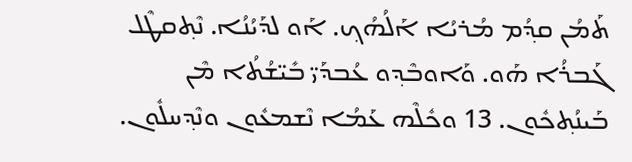ܬܰܡܳܢ ܩܕ݂ܳܡ ܡܳܪܝܳܐ ܐܰܠܳܗܳܟ݂. ܐܰܘ ܠܕܰܝܳܢܳܐ. ܢܶܬ݂ܩܛܶܠ ܓܰܒܪܳܐ ܗܰܘ. ܘܰܐܘܒܶܕ݂ܘ ܥܳܒܕܰܝ̈ ܒܺܝ̈ܫܳܬܳܐ ܡܶܢ ܒܰܝܢܳܬ݂ܟܽܘܢ. 13 ܘܟܽܠܶܗ ܥܰܡܳܐ ܢܶܫܡܥܽܘܢ ܘܢܶܕ݂ܚܠܽܘܢ.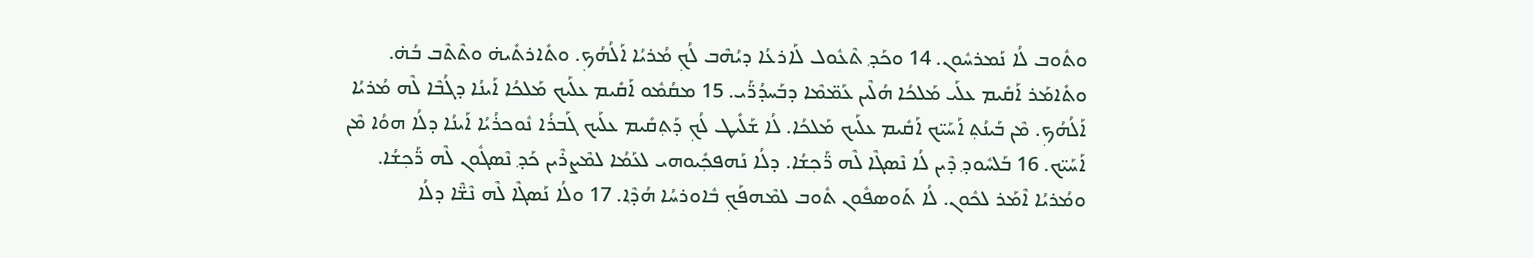ܘܬܽܘܒ ܠܳܐ ܢܰܡܪܚܽܘܢ. 14 ܘܟܰܕ݂ ܬܶܥܽܘܠ ܠܰܐܪܥܳܐ ܕܝܳܗܶܒ ܠܳܟ݂ ܡܳܪܝܳܐ ܐܰܠܳܗܳܟ݂. ܘܬܺܐܪܬܺܝܗ̇ ܘܬܶܬܶܒ ܒܳܗ̇. ܘܬܺܐܡܰܪ ܐܰܩܺܝܡ ܥܠܰܝ ܡܰܠܟܳܐ ܗܳܠܶܝܢ ܥܰܡ̈ܡܶܐ ܕܒܰܚܕܳܖ̈ܰܝ. 15 ܡܩܳܡܽܘ ܐܰܩܺܝܡ ܥܠܰܝܟ ܡܰܠܟܳܐ ܐܰܝܢܳܐ ܕܓܳܒܶܐ ܠܶܗ ܡܳܪܝܳܐ ܐܰܠܳܗܳܟ݂. ܡܶܢ ܒܰܝܢܳܬ݂ ܐܰܚܰܝ̈ܟ ܐܰܩܺܝܡ ܥܠܰܝܟ ܡܰܠܟܳܐ. ܠܳܐ ܫܰܠܺܝܛ ܠܳܟ݂ ܕܰܬ݂ܩܺܝܡ ܥܠܰܝܟ ܓܰܒܪܳܐ ܢܽܘܟܪܳܝܳܐ ܐܰܝܢܳܐ ܕܠܳܐ ܗܘܳܐ ܡܶܢ ܐܰܚܰܝ̈ܟ. 16 ܒܰܠܚܽܘܕ݂ ܕܶܝܢ ܠܳܐ ܢܶܣܓܶܐ ܠܶܗ ܖ̈ܰܟ݂ܫܳܐ. ܕܠܳܐ ܢܰܗܦܟ݂ܺܝܘܗܝ ܠܥܰܡܳܐ ܠܡܶܨܪܶܝܢ ܟܰܕ݂ ܢܶܣܓܽܘܢ ܠܶܗ ܖ̈ܰܟ݂ܫܳܐ. ܘܡܳܪܝܳܐ ܐܶܡܰܪ ܠܟܽܘܢ. ܠܳܐ ܬܰܘܣܦܽܘܢ ܬܽܘܒ ܠܡܶܗܦܰܟ݂ ܒܽܐܘܪܚܳܐ ܗܳܕ݂ܶܐ. 17 ܘܠܳܐ ܢܰܣܓܶܐ ܠܶܗ ܢܶܫ̈ܶܐ ܕܠܳܐ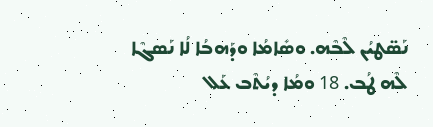ܢܰܣ̈ܛܝܳܢ ܠܶܒܶܗ. ܘܣܺܐܡܳܐ ܘܕܰܗܒܳܐ ܠܳܐ ܢܰܣܓܶܐ ܠܶܗ ܛܳܒ. 18 ܘܡܳܐ ܕܝܳܬܶܒ ܥܰܠ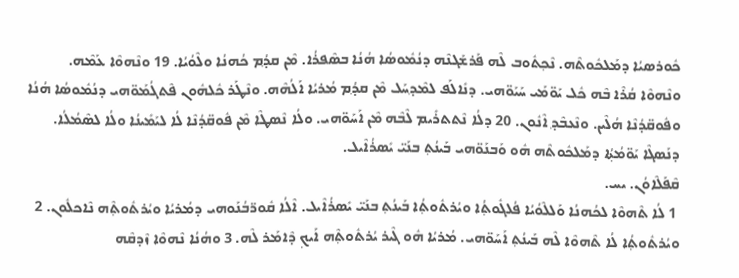ܟܽܘܪܣܝܳܐ ܕܡܰܠܟܽܘܬܶܗ. ܢܶܟ݂ܬܽܘܒ ܠܶܗ ܦܰܪܫܰܓܢܶܗ ܕܢܳܡܽܘܣܳܐ ܗܳܢܳܐ ܒܣܶܦܪܳܐ. ܡܶܢ ܩܕ݂ܳܡ ܟܳܗܢܳܐ ܘܠܶܘܳܝܳܐ. 19 ܘܢܶܗܘܶܐ ܥܰܡܶܗ. ܘܢܶܗܘܶܐ ܩܳܪܶܐ ܒܶܗ ܟܽܠ ܝܰܘ̈ܡܰܝ ܚܰܝܰܘ̈ܗܝ. ܕܢܺܐܠܰܦ ܠܡܶܕ݂ܚܰܠ ܡܶܢ ܩܕ݂ܳܡ ܡܳܪܝܳܐ ܐܰܠܳܗܶܗ. ܘܢܶܛܰܪ ܟܽܠܗܽܘܢ ܦܶܬܓܳܡܰܘ̈ܗܝ ܕܢܳܡܽܘܣܳܐ ܗܳܢܳܐ ܘܦܽܘܩ̈ܕܳܢܶܐ ܗܳܠܶܝܢ. ܘܢܶܥܒܶܕ݂ ܐܶܢܽܘܢ. 20 ܕܠܳܐ ܢܶܬܬܪܺܝܡ ܠܶܒܶܗ ܡܶܢ ܐܰܚܰܘ̈ܗܝ. ܘܠܳܐ ܢܶܣܛܶܐ ܡܶܢ ܦܽܘܩ̈ܕܳܢܶܐ ܠܳܐ ܠܝܰܡܺܝܢܳܐ ܘܠܳܐ ܠܣܶܡܳܠܳܐ. ܕܢܰܣܓܶܐ ܝܰܘ̈ܡܳܬ݂ܳܐ ܕܡܰܠܟܽܘܬܶܗ ܗܽܘ ܘܰܒܢܰܘ̈ܗܝ ܒܰܝܢܳܬ݂ ܒܢܰܝ̈ ܝܺܣܪܳܐܶܝܠ.
ܩܶܦܰܠܶܐܘܳܢ. ܝܚ.
 1 ܠܳܐ ܬܶܗܘܶܐ ܠܟܳܗܢܳܐ ܘܰܠܠܶܘܳܝܳܐ ܦܳܠܓܽܘܬ݂ܳܐ ܘܝܳܪܬܽܘܬ݂ܳܐ ܒܰܝܢܳܬ݂ ܒܢܰܝ̈ ܝܺܣܪܳܐܶܝܠ. ܐܶܠܳܐ ܩܽܘܖ̈ܒܳܢܰܘܗܝ ܕܡܳܪܝܳܐ ܘܝܳܪܬܽܘܬ݂ܶܗ ܢܶܐܟܠܽܘܢ. 2 ܘܝܳܪܬܽܘܬ݂ܳܐ ܠܳܐ ܬܶܗܘܶܐ ܠܶܗ ܒܰܝܢܳܬ݂ ܐܰܚܰܘ̈ܗܝ. ܡܳܪܝܳܐ ܗܽܘ ܓܶܝܪ ܝܳܪܬܽܘܬ݂ܶܗ ܐܰܝܟ݂ ܕܶܐܡܰܪ ܠܶܗ. 3 ܘܗܳܢܳܐ ܢܶܗܘܶܐ ܙܶܕܩܶܗ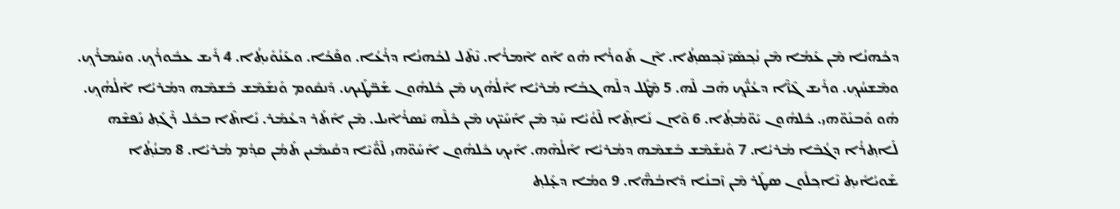ܕܟܳܗܢܳܐ ܡܶܢ ܥܰܡܳܐ ܡܶܢ ܢܳܟ݂ܣܰܝ̈ ܢܶܟ݂ܣܬ݂ܳܐ. ܐܶܢ ܬܰܘܪܳܐ ܗܽܘ ܐܰܘ ܐܶܡܪܳܐ. ܢܶܬܶܠ ܠܟܳܗܢܳܐ ܕܪܳܥܳܐ. ܘܦܰܟܳܐ. ܘܥܰܢܳܘܺܝܬ݂ܳܐ. 4 ܪܺܝܫ ܥܒܽܘܪܳܟ݂. ܘܚܰܡܪܳܟ݂. ܘܡܶܫܚܳܟ݂. ܘܪܺܝܫ ܓܶܙ̈ܶܐ ܕܥܳܢ̈ܳܟ݂ ܗܰܒ ܠܶܗ. 5 ܡܶܛܽܠ ܕܠܶܗ ܓܒܳܐ ܡܳܪܝܳܐ ܐܰܠܳܗܳܟ݂ ܡܶܢ ܟܽܠܗܽܘܢ ܫܰܒ̈ܛܰܝܟ. ܕܰܢܩܽܘܡ ܘܰܢܫܰܡܶܫ ܒܰܫܡܶܗ ܕܡܳܪܝܳܐ ܐܰܠܳܗܳܟ݂. ܗܽܘ ܘܰܒܢܰܘ̈ܗܝ. ܟܽܠܗܽܘܢ ܝܰܘ̈ܡܳܬ݂ܳܐ. 6 ܘܶܐܢ ܢܺܐܬ݂ܶܐ ܠܶܘܳܝܳܐ ܚܰܕ݂ ܡܶܢ ܐܰܚܰܝ̈ܟ ܡܶܢ ܟܽܠܶܗ ܝܺܣܪܳܐܶܝܠ. ܡܶܢ ܐܰܬܰܪ ܕܥܳܡܰܪ. ܢܺܐܬܶܐ ܒܟܽܠ ܪܶܓܰܬ݂ ܢܰܦܫܶܗ ܠܰܐܬ݂ܪܳܐ ܕܓܳܒܶܐ ܡܳܪܝܳܐ. 7 ܘܰܢܫܰܡܶܫ ܒܰܫܡܶܗ ܕܡܳܪܝܳܐ ܐܰܠܳܗܶܗ. ܐܰܝܟ݂ ܟܽܠܗܽܘܢ ܐܰܚܰܘ̈ܗܝ ܠܶܘ̈ܳܝܶܐ ܕܩܳܝܡܺܝܢ ܬܰܡܳܢ ܩܕ݂ܳܡ ܡܳܪܝܳܐ. 8 ܡܢܳܬ݂ܳܐ ܫܰܘܝܳܐܺܝܬ݂ ܢܶܐܟ݂ܠܽܘܢ ܣܛܰܪ ܡܶܢ ܙܶܒܢܳܐ ܕܰܐܒܳܗ̈ܶܐ. 9 ܘܡܳܐ ܕܥ̣ܰܠܬ݂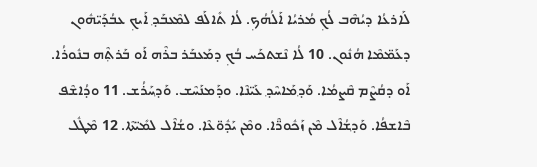ܠܰܐܪܥܳܐ ܕܝܳܗܶܒ ܠܳܟ݂ ܡܳܪܝܳܐ ܐܰܠܳܗܳܟ݂. ܠܳܐ ܬܺܐܠܰܦ ܠܡܶܥܒܰܕ݂ ܐܰܝܟ݂ ܥܒܳܕܰܝ̈ܗܽܘܢ ܕܥܰܡ̈ܡܶܐ ܗܳܢܽܘܢ. 10 ܠܳܐ ܢܶܫܬܟܰܚ ܒܳܟ݂ ܕܡܰܥܒܰܪ ܒܪܶܗ ܐܰܘ ܒܰܪܬ݂ܶܗ ܒܢܽܘܪܳܐ. ܐܰܘ ܕܩܳܨܶܡ ܩܶܨܡܳܐ. ܘܰܕ݂ܡܰܐܚܶܕ݂ ܥܰܝ̈ܢܶܐ. ܘܕܰܡܢܰܚܶܫ. ܘܰܕ݂ܚܰܪܳܫ. 11 ܘܕܳܐܫܶܦ ܒܶܐܫܦܳܐ. ܘܰܕ݂ܫܳܐܶܠ ܡܶܢ ܙܰܟܽܘܖ̈ܶܐ. ܘܡܶܢ ܝܰܕܽܘ̈ܥܶܐ. ܘܫܳܐܶܠ ܠܡܺܝ̈ܬܶܐ. 12 ܡܶܛܽܠ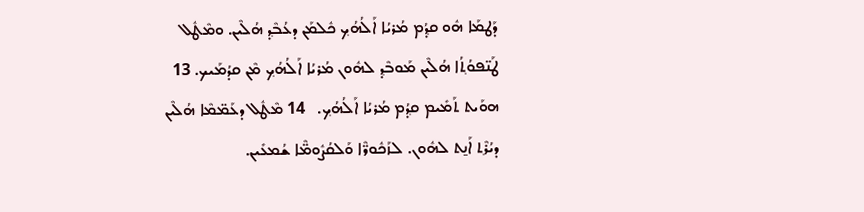ܕܰܛܡܰܐ ܗܽܘ ܩܕ݂ܳܡ ܡܳܪܝܳܐ ܐܰܠܳܗܳܟ݂ ܟܽܠܡܰܢ ܕܥܳܒܶܕ݂ ܗܳܠܶܝܢ. ܘܡܶܛܽܠ ܛܰܢ̈ܦܘܳܬ݂ܳܐ ܗܳܠܶܝܢ ܡܰܘܒܶܕ݂ ܠܗܽܘܢ ܡܳܪܝܳܐ ܐܰܠܳܗܳܟ݂ ܡܶܢ ܩܕܳܡܰܝܟ. 13 ܗܘܰܝܬ ܬܰܡܺܝܡ ܩܕ݂ܳܡ ܡܳܪܝܳܐ ܐܰܠܳܗܳܟ݂.   14 ܡܶܛܽܠ ܕܥܰܡ̈ܡܶܐ ܗܳܠܶܝܢ ܕܝܳܪܶܬ݂ ܐܰܢ̱ܬ ܠܗܽܘܢ. ܠܙܰܟܽܘܖ̈ܶܐ ܘܰܠܩܳܨܽܘܡ̈ܶܐ ܫܳܡܥܺܝܢ.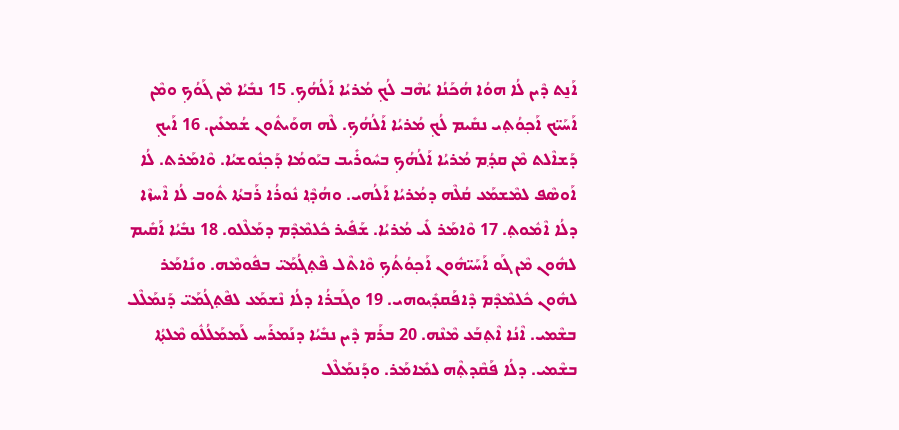ܐܰܢ̱ܬ ܕܶܝܢ ܠܳܐ ܗܘܳܐ ܗܳܟܰܢܳܐ ܝܳܗܶܒ ܠܳܟ݂ ܡܳܪܝܳܐ ܐܰܠܳܗܳܟ݂. 15 ܢܒܺܝܳܐ ܡܶܢ ܓܰܘܳܟ݂ ܘܡܶܢ ܐܰܚܰܝ̈ܟ ܐܰܟ݂ܘܳܬ݂ܝ ܢܩܺܝܡ ܠܳܟ݂ ܡܳܪܝܳܐ ܐܰܠܳܗܳܟ݂. ܠܶܗ ܗܘܰܝܬܽܘܢ ܫܳܡܥܺܝܢ. 16 ܐܰܝܟ݂ ܕܰܫܐܶܠܬ ܡܶܢ ܩܕ݂ܳܡ ܡܳܪܝܳܐ ܐܰܠܳܗܳܟ݂ ܒܚܽܘܪܺܝܒ ܒܝܰܘܡܳܐ ܕܰܟ݂ܢܽܘܫܝܳܐ. ܘܶܐܡܰܪܬ. ܠܳܐ ܐܰܘܣܶܦ ܠܡܶܫܡܰܥ ܩܳܠܶܗ ܕܡܳܪܝܳܐ ܐܰܠܳܗܝ. ܘܗܳܕ݂ܶܐ ܢܽܘܪܳܐ ܪܰܒܬܳܐ ܬܽܘܒ ܠܳܐ ܐܶܚܙܶܐ ܕܠܳܐ ܐܶܡܽܘܬ݂. 17 ܘܶܐܡܰܪ ܠܺܝ ܡܳܪܝܳܐ. ܫܰܦܺܝܪ ܟܽܠܡܶܕܶܡ ܕܡܰܠܶܠܘ. 18 ܢܒܺܝܳܐ ܐܰܩܺܝܡ ܠܗܽܘܢ ܡܶܢ ܓܰܘ ܐܰܚܰܝ̈ܗܽܘܢ ܐܰܟ݂ܘܳܬܳܟ݂ ܘܶܐܬܶܠ ܦܶܬ݂ܓܳܡܰܝ̈ ܒܦܽܘܡܶܗ. ܘܢܺܐܡܰܪ ܠܗܽܘܢ ܟܽܠܡܶܕܶܡ ܕܶܐܦܰܩܕ݂ܺܝܘܗܝ. 19 ܘܓܰܒܪܳܐ ܕܠܳܐ ܢܶܫܡܰܥ ܠܦܶܬ݂ܓܳܡܰܝ̈ ܕܰܢܡܰܠܶܠ ܒܫܶܡܝ. ܐܶܢܳܐ ܐܶܬ݂ܒܰܥ ܡܶܢܶܗ. 20 ܒܪܰܡ ܕܶܝܢ ܢܒܺܝܳܐ ܕܢܰܡܪܰܚ ܠܰܡܡܰܠܳܠܽܘ ܡܶܠܬ݂ܳܐ ܒܫܶܡܝ. ܕܠܳܐ ܦܰܩܶܕܬ݂ܶܗ ܠܡܺܐܡܰܪ. ܘܕܰܢܡܰܠܶܠ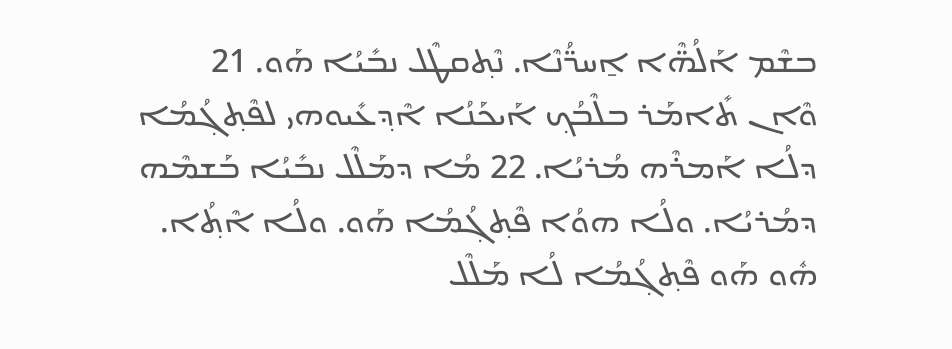ܒܫܶܡ ܐܰܠܳܗ̈ܶܐ ܐ̱ܚܖ̈ܳܢܶܐ. ܢܶܬ݂ܩܛܶܠ ܢܒܺܝܳܐ ܗܰܘ. 21 ܘܶܐܢ ܬܺܐܡܰܪ ܒܠܶܒܳܟ݂ ܐܰܝܟܰܢܳܐ ܐܶܕ݂ܥܺܝܘܗܝ ܠܦܶܬ݂ܓ݂ܳܡܳܐ ܕܠܳܐ ܐܰܡܪܶܗ ܡܳܪܝܳܐ. 22 ܡܳܐ ܕܡܰܠܶܠ ܢܒܺܝܳܐ ܒܰܫܡܶܗ ܕܡܳܪܝܳܐ. ܘܠܳܐ ܗܘܳܐ ܦܶܬ݂ܓ݂ܳܡܳܐ ܗܰܘ. ܘܠܳܐ ܐܶܬ݂ܳܐ. ܗܽܘ ܗܰܘ ܦܶܬ݂ܓ݂ܳܡܳܐ ܠܳܐ ܡܰܠܶܠ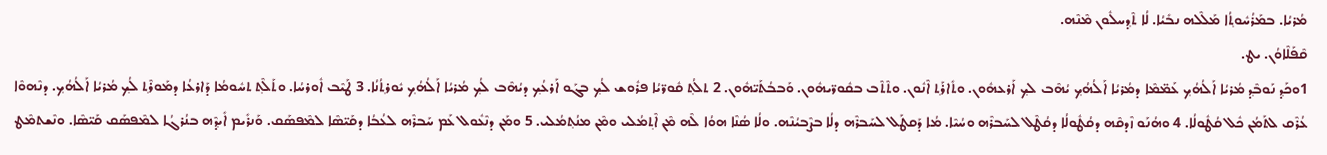ܡܳܪܝܳܐ. ܒܡܰܪܳܚܽܘܬ݂ܳܐ ܡܰܠܶܠܗ ܢܒܺܝܳܐ. ܠܳܐ ܬܶܕ݂ܚܠܽܘܢ ܡܶܢܶܗ.
ܩܶܦܰܠܶܐܘܳܢ. ܝܛ.
1ܘܟܰܕ݂ ܢܰܘܒܶܕ݂ ܡܳܪܝܳܐ ܐܰܠܳܗܳܟ݂ ܥܰܡ̈ܡܶܐ ܕܡܳܪܝܳܐ ܐܰܠܳܗܳܟ݂ ܝܳܗܶܒ ܠܟ݂ ܐܰܪܥܗܽܘܢ. ܘܬܺܐܪܰܬ݂ ܐܶܢܽܘܢ. ܘܬܶܬܶܒ ܒܩܽܘܖ̈ܝܗܽܘܢ. ܘܰܒܒܳܬܰܝ̈ܗܽܘܢ. 2 ܬܠܳܬ݂ ܩܽܘܖ̈ܝܳܐ ܦܪܽܘܫ ܠܳܟ݂ ܒܓܰܘ ܐܰܪܥܳܟ݂ ܕܝܳܗܶܒ ܠܳܟ݂ ܡܳܪܝܳܐ ܐܰܠܳܗܳܟ݂ ܝܽܘܪܬ݂ܳܢܳܐ. 3 ܛܰܝܶܒ ܐܽܘܪܚܳܐ. ܘܬܰܠܶܬ݂ ܬܚܽܘܡܳܐ ܕܰܐܪܥܳܐ ܕܡܰܘܪܶܬ݂ ܠܳܟ݂ ܡܳܪܝܳܐ ܐܰܠܳܗܳܟ݂. ܕܢܶܗܘܶܐ ܥܳܪܶܩ ܠܬܰܡܳܢ ܟܽܠ ܩܳܛܽܘܠܳܐ. 4 ܘܗܳܢܰܘ ܙܶܕܩܶܗ ܕܩܳܛܽܘܠܳܐ ܕܩܳܛܶܠ ܠܚܰܒܪܶܗ ܘܚܳܝܶܐ. ܡܳܐ ܕܰܩܛܰܠ ܠܚܰܒܪܶܗ ܕܠܳܐ ܒܨܶܒܝܳܢܶܗ. ܘܠܳܐ ܣܳܢܶܐ ܗܘܳܐ ܠܶܗ ܡܶܢ ܐܶܬ݂ܡܳܠܝ ܘܡܶܢ ܡܢܳܬ݂ܡܳܠܝ. 5 ܘܡܰܢ ܕܢܶܥܽܘܠ ܥܰܡ ܚܰܒܪܶܗ ܠܥܳܒܳܐ ܕܩܰܝ̈ܣܶܐ ܠܡܶܦܣܰܩ. ܘܰܢܪܺܝܡ ܐܺܝܕ݂ܶܗ ܒܢܳܪܓܳܐ ܠܡܶܦܣܰܩ ܩܰܝ̈ܣܶܐ. ܘܢܶܫܬܡܶܛ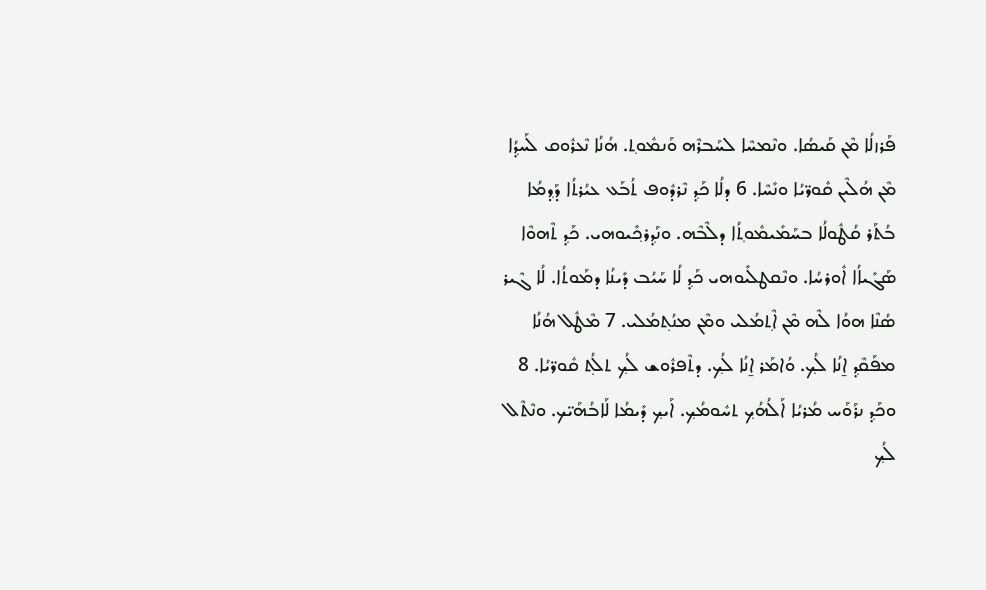ܦܰܪܙܠܳܐ ܡܶܢ ܩܰܝܣܳܐ. ܘܢܶܡܚܶܐ ܠܚܰܒܪܶܗ ܘܰܢܡܽܘܬ݂. ܗܳܢܳܐ ܢܶܥܪܽܘܩ ܠܰܚܕ݂ܳܐ ܡܶܢ ܗܳܠܶܝܢ ܩܽܘܖ̈ܝܳܐ ܘܢܺܚܶܐ. 6 ܕܠܳܐ ܟܰܕ݂ ܢܶܪܕܽܘܦ ܬܳܒܰܥ ܥܝܳܪܬܳܐ ܕܰܕ݂ܡܳܐ ܒܳܬܰܪ ܩܳܛܽܘܠܳܐ ܒܚܰܡܺܝܡܽܘܬ݂ܳܐ ܕܠܶܒܶܗ. ܘܢܰܕ݂ܪܟ݂ܺܝܘܗܝ. ܟܰܕ݂ ܬܶܗܘܶܐ ܣܰܓܺܝܐܳܐ ܐܽܘܪܚܳܐ. ܘܢܶܩܛܠܺܝܘܗܝ ܟܰܕ݂ ܠܳܐ ܚܰܝܳܒ ܕܺܝܢܳܐ ܕܡܰܘܬܳܐ. ܠܳܐ ܓܶܝܪ ܣܳܢܶܐ ܗܘܳܐ ܠܶܗ ܡܶܢ ܐܶܬ݂ܡܳܠܝ ܘܡܶܢ ܡܢܳܬ݂ܡܳܠܝ. 7 ܡܶܛܽܠ ܗܳܢܳܐ ܡܦܰܩܶܕ݂ ܐ̱ܢܳܐ ܠܳܟ݂. ܘܳܐܡܰܪ ܐ̱ܢܳܐ ܠܳܟ݂. ܕܬܶܦܪܽܘܫ ܠܳܟ݂ ܬܠܳܬ݂ ܩܽܘܖ̈ܝܳܐ. 8 ܘܟܰܕ݂ ܢܪܰܘܰܚ ܡܳܪܝܳܐ ܐܰܠܳܗܳܟ݂ ܬܚܽܘܡܳܟ݂. ܐܰܝܟ݂ ܕܺܝܡܳܐ ܠܰܐܒܳܗܰܝ̈ܟ. ܘܢܶܬܶܠ ܠܳܟ݂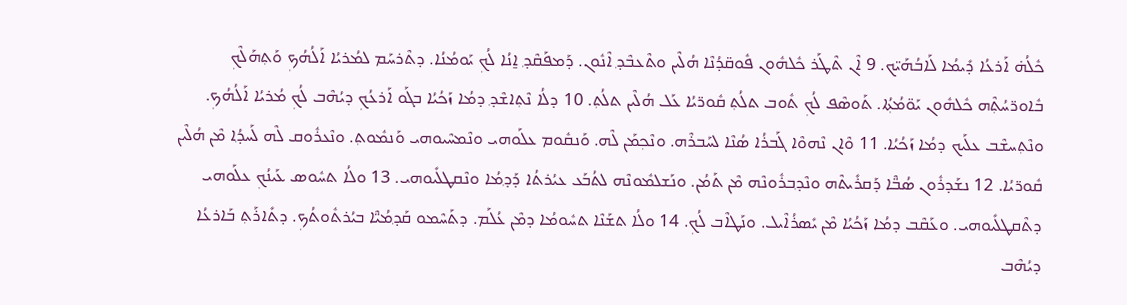ܟܽܠܳܗ̇ ܐܰܪܥܳܐ ܕܺܝܡܳܐ ܠܰܐܒܳܗܰܝ̈ܟ. 9 ܐܶܢ ܬܶܛܰܪ ܟܽܠܗܽܘܢ ܦܽܘܩ̈ܕܳܢܶܐ ܗܳܠܶܝܢ ܘܬܶܥܒܶܕ݂ ܐܶܢܽܘܢ. ܕܰܡܦܰܩܶܕ݂ ܐ̱ܢܳܐ ܠܳܟ݂ ܝܰܘܡܳܢܳܐ. ܕܬܶܪܚܰܡ ܠܡܳܪܝܳܐ ܐܰܠܳܗܳܟ݂ ܘܰܬ݂ܗܰܠܶܟ݂ ܒܽܐܘܖ̈ܚܳܬ݂ܶܗ ܟܽܠܗܽܘܢ ܝܰܘ̈ܡܳܬ݂ܳܐ. ܬܰܘܣܶܦ ܠܳܟ݂ ܬܽܘܒ ܬܠܳܬ݂ ܩܽܘܖ̈ܝܳܐ ܥܰܠ ܗܳܠܶܝܢ ܬܠܳܬ݂. 10 ܕܠܳܐ ܢܶܬ݂ܐܫܶܕ݂ ܕܡܳܐ ܙܰܟܳܝܳܐ ܒܓܰܘ ܐܰܪܥܳܟ݂ ܕܝܳܗܶܒ ܠܳܟ݂ ܡܳܪܝܳܐ ܐܰܠܳܗܳܟ݂. ܘܢܶܬ݂ܚܫܶܒ ܥܠܰܝܟ ܕܡܳܐ ܙܰܟܳܝܳܐ. 11 ܘܶܐܢ ܢܶܗܘܶܐ ܓܰܒܪܳܐ ܣܳܢܶܐ ܠܚܰܒܪܶܗ. ܘܢܶܟ݂ܡܰܢ ܠܶܗ. ܘܰܢܩܽܘܡ ܥܠܰܘܗܝ ܘܢܶܡܚܶܝܘܗܝ ܘܰܢܡܽܘܬ݂. ܘܢܶܥܪܽܘܩ ܠܶܗ ܠܰܚܕ݂ܳܐ ܡܶܢ ܗܳܠܶܝܢ ܩܽܘܖ̈ܝܳܐ. 12 ܢܫܰܕܪܽܘܢ ܣܳܒ̈ܶܐ ܕܰܩܪܺܝܬܶܗ ܘܢܶܕ݂ܒܪܽܘܢܶܗ ܡܶܢ ܬܰܡܳܢ. ܘܢܰܫܠܡܽܘܢܶܗ ܠܬܳܒܰܥ ܥܝܳܪܬܳܐ ܕܰܕ݂ܡܳܐ ܘܢܶܩܛܠܺܝܘܗܝ. 13 ܘܠܳܐ ܬܚܽܘܣ ܥܰܝܢܳܟ݂ ܥܠܰܘܗܝ ܕܬܶܩܛܠܺܝܘܗܝ. ܘܥܰܩܶܒ ܕܡܳܐ ܙܰܟܳܝܳܐ ܡܶܢ ܝܺܣܪܳܐܶܝܠ. ܘܢܰܛܐܶܒ ܠܳܟ݂. 14 ܘܠܳܐ ܬܫܰܢܶܐ ܬܚܽܘܡܳܐ ܕܡܶܢ ܥܳܠܰܡ. ܕܬܰܚܶܡܘ ܩܰܕ݂ܡܳܝ̈ܶܐ ܒܝܳܪܬܽܘܬܳܟ݂. ܕܬܺܐܪܰܬ݂ ܒܰܐܪܥܳܐ ܕܝܳܗܶܒ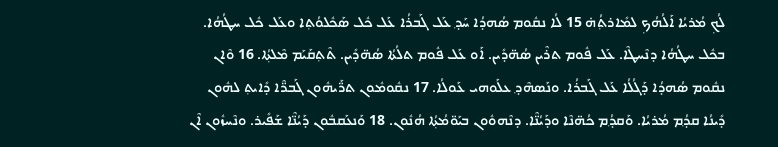ܠܳܟ݂ ܡܳܪܝܳܐ ܐܰܠܳܗܳܟ݂ ܠܡܺܐܪܬ݂ܳܗ̇ 15 ܠܳܐ ܢܩܽܘܡ ܣܳܗܕܳܐ ܚܰܕ݂ ܥܰܠ ܓܰܒܪܳܐ ܥܰܠ ܟܽܠ ܣܰܟܽܠܘܳܬ݂ܐ ܘܥܰܠ ܟܽܠ ܚܛܳܗܳܐ. ܒܟܽܠ ܚܛܳܗܳܐ ܕܢܶܚܛܶܐ. ܥܰܠ ܦܽܘܡ ܬܪܶܝܢ ܣܳܗ̈ܕܺܝܢ. ܐܰܘ ܥܰܠ ܦܽܘܡ ܬܠܳܬܳܐ ܣܳܗ̈ܕܺܝܢ. ܬܶܬ݂ܩܰܝܰܡ ܡܶܠܬ݂ܳܐ. 16 ܘܶܐܢ ܢܩܽܘܡ ܣܳܗܕܳܐ ܕܰܓܳܠܳܐ ܥܰܠ ܓܰܒܪܳܐ. ܘܢܰܣܗܶܕ݂ ܥܠܰܘܗܝ ܥܰܘܠܳܐ. 17 ܢܩܽܘܡܽܘܢ ܬܖ̈ܰܝܗܽܘܢ ܓܰܒܖ̈ܶܐ ܕܺܐܝܬ݂ ܠܗܽܘܢ ܕܺܝܢܳܐ ܩܕ݂ܳܡ ܡܳܪܝܳܐ. ܘܰܩܕ݂ܳܡ ܟܳܗ̈ܢܶܐ ܘܕܰܝܳܢ̈ܶܐ. ܕܢܶܗܘܽܘܢ ܒܝܰܘ̈ܡܳܬ݂ܳܐ ܗܳܢܽܘܢ. 18 ܘܰܢܥܰܩܒܽܘܢ ܕܰܝܳܢ̈ܶܐ ܫܰܦܺܝܪ. ܘܢܶܚܙܽܘܢ ܐܶܢ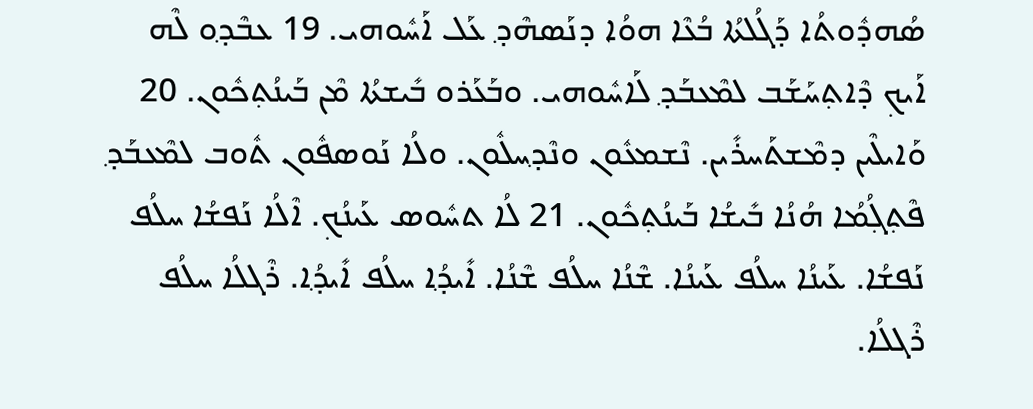ܣܳܗܕܽܘܬܳܐ ܕܰܓܳܠܬܳܐ ܒܳܥܶܐ ܗܘܳܐ ܕܢܰܣܗܶܕ݂ ܥܰܠ ܐܰܚܽܘܗܝ. 19 ܥܒܶܕ݂ܘ ܠܶܗ ܐܰܝܟ݂ ܕܶܐܬ݂ܚܰܫܰܒ ܠܡܶܥܒܰܕ݂ ܠܰܐܚܽܘܗܝ. ܘܒܰܥܰܪܘ ܒܺܝܫܬܳܐ ܡܶܢ ܒܰܝܢܳܬ݂ܟܽܘܢ. 20 ܘܰܐܝܠܶܝܢ ܕܡܶܫܬܰܚܪܺܝܢ. ܢܶܫܡܥܽܘܢ ܘܢܶܕ݂ܚܠܽܘܢ. ܘܠܳܐ ܢܰܘܣܦܽܘܢ ܬܽܘܒ ܠܡܶܥܒܰܕ݂ ܦܶܬ݂ܓ݂ܳܡܳܐ ܗܳܢܳܐ ܒܺܝܫܳܐ ܒܰܝܢܳܬ݂ܟܽܘܢ. 21 ܠܳܐ ܬܚܽܘܣ ܥܰܝܢܳܟ݂. ܐܶܠܳܐ ܢܰܦܫܳܐ ܚܠܳܦ ܢܰܦܫܳܐ. ܥܰܝܢܳܐ ܚܠܳܦ ܥܰܝܢܳܐ. ܫܶܢܳܐ ܚܠܳܦ ܫܶܢܳܐ. ܐܺܝܕ݂ܳܐ ܚܠܳܦ ܐܺܝܕ݂ܳܐ. ܪܶܓܠܳܐ ܚܠܳܦ ܪܶܓܠܳܐ.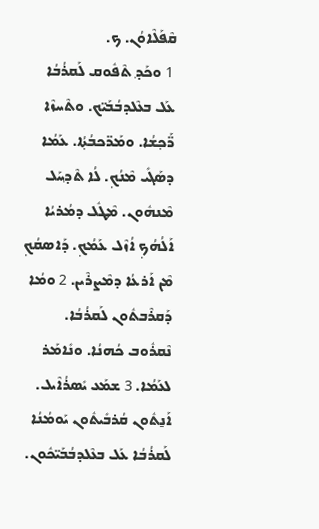ܩܶܦܰܠܶܐܘܳܢ. ܟ.
 1 ܘܟܰܕ݂ ܬܶܦܽܘܩ ܠܰܩܪܳܒܳܐ ܥܰܠ ܒܥܶܠܕܒܳܒܰܝ̈ܟ. ܘܬܶܚܙܶܐ ܖ̈ܰܟ݂ܫܳܐ. ܘܡܰܖ̈ܟܒܳܬ݂ܳܐ. ܥܰܡܳܐ ܕܣܰܓܺܝ ܡܶܢܳܟ݂. ܠܳܐ ܬܶܕ݂ܚܰܠ ܡܶܢܗܽܘܢ. ܡܶܛܽܠ ܕܡܳܪܝܳܐ ܐܰܠܳܗܳܟ݂ ܐܳܙܶܠ ܥܰܡܳܟ݂. ܕܰܐܣܩܳܟ݂ ܡܶܢ ܐܰܪܥܳܐ ܕܡܶܨܪܶܝܢ. 2 ܘܡܳܐ ܕܰܩܪܶܒܬܽܘܢ ܠܰܩܪܳܒܳܐ. ܢܶܩܪܽܘܒ ܟܳܗܢܳܐ. ܘܢܺܐܡܰܪ ܠܥܰܡܳܐ. 3 ܫܡܰܥ ܝܺܣܪܳܐܶܝܠ. ܐܰܢ̱ܬܽܘܢ ܩܳܪܒܺܝܬܽܘܢ ܝܰܘܡܳܢܳܐ ܠܰܩܪܳܒܳܐ ܥܰܠ ܒܥܶܠܕܒܳܒܰܝ̈ܟܽܘܢ.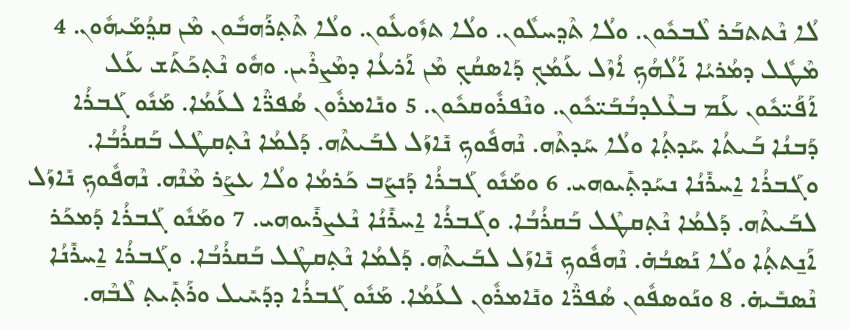ܠܳܐ ܢܶܬܬܒܰܪ ܠܶܒܟܽܘܢ. ܘܠܳܐ ܬܶܕ݂ܚܠܽܘܢ. ܘܠܳܐ ܬܙܽܘܥܽܘܢ. ܘܠܳܐ ܬܶܬ݂ܪܰܗܒܽܘܢ ܡܶܢ ܩܕ݂ܳܡܰܝܗܽܘܢ. 4 ܡܶܛܽܠ ܕܡܳܪܝܳܐ ܐܰܠܳܗܳܟ݂ ܐܳܙܶܠ ܥܰܡܳܟ݂ ܕܰܐܣܩܳܟ݂ ܡܶܢ ܐܰܪܥܳܐ ܕܡܶܨܪܶܝܢ. ܘܗܽܘ ܢܶܬ݂ܟܰܬܰܫ ܥܰܠ ܐܰܦܰܝ̈ܟܽܘܢ ܥܰܡ ܒܥܶܠܕܒܳܒܰܝ̈ܟܽܘܢ. ܘܢܶܦܪܽܘܩܟܽܘܢ. 5 ܘܢܺܐܡܪܽܘܢ ܣܳܦܖ̈ܶܐ ܠܥܰܡܳܐ. ܡܰܢܽܘ ܓܰܒܪܳܐ ܕܰܒܢܳܐ ܒܰܝܬܳܐ ܚܰܕܬ݂ܳܐ ܘܠܳܐ ܚܰܕܬܶܗ. ܢܶܗܦܽܘܟ݂ ܢܺܐܙܰܠ ܠܒܰܝܬܶܗ. ܕܰܠܡܳܐ ܢܶܬ݂ܩܛܶܠ ܒܰܩܪܳܒܳܐ. ܘܓܰܒܪܳܐ ܐ̱ܚܪܺܢܳܐ ܢܚܰܕܬ݂ܺܝܘܗܝ. 6 ܘܡܰܢܽܘ ܓܰܒܪܳܐ ܕܰܢܨܰܒ ܟܰܪܡܳܐ ܘܠܳܐ ܥܨܰܪ ܡܶܢܶܗ. ܢܶܗܦܽܘܟ݂ ܢܺܐܙܰܠ ܠܒܰܝܬܶܗ. ܕܰܠܡܳܐ ܢܶܬ݂ܩܛܶܠ ܒܰܩܪܳܒܳܐ. ܘܓܰܒܪܳܐ ܐ̱ܚܪܺܢܳܐ ܢܶܥܨܪܺܝܘܗܝ. 7 ܘܡܰܢܽܘ ܓܰܒܪܳܐ ܕܰܡܟܰܪ ܐܰܢ̱ܬܬ݂ܳܐ ܘܠܳܐ ܢܰܣܒܳܗ̇. ܢܶܗܦܽܘܟ݂ ܢܺܐܙܰܠ ܠܒܰܝܬܶܗ. ܕܰܠܡܳܐ ܢܶܬ݂ܩܛܶܠ ܒܰܩܪܳܒܳܐ. ܘܓܰܒܪܳܐ ܐ̱ܚܪܺܢܳܐ ܢܶܣܒܺܝܗ̇. 8 ܘܢܰܘܣܦܽܘܢ ܣܳܦܖ̈ܶܐ ܘܢܺܐܡܪܽܘܢ ܠܥܰܡܳܐ. ܡܰܢܽܘ ܓܰܒܪܳܐ ܕܕܰܚܺܝܠ ܘܪܰܬ݂ܺܝܬ݂ ܠܶܒܶܗ.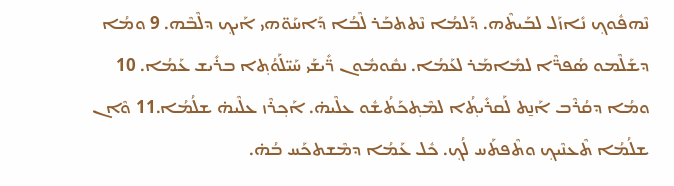ܢܶܗܦܽܘܟ݂ ܢܺܐܙܰܠ ܠܒܰܝܬܶܗ. ܕܰܠܡܳܐ ܢܶܬܬܒܰܪ ܠܶܒܳܐ ܕܰܐܚܰܘ̈ܗܝ ܐܰܝܟ݂ ܕܠܶܒܶܗ. 9 ܘܡܳܐ ܕܫܰܠܶܡܘ ܣܳܦܖ̈ܶܐ ܠܡܺܐܡܰܪ ܠܥܰܡܳܐ. ܢܩܽܘܡܽܘܢ ܖ̈ܺܝܫܰܝ ܚܰܝ̈ܠܰܘܳܬ݂ܐ ܒܪܺܝܫ ܥܰܡܳܐ. 10 ܘܡܳܐ ܕܩܳܪܶܒ ܐܰܢ̱ܬ ܠܰܩܪܺܝܬ݂ܳܐ ܠܡܶܬ݂ܟܰܬܳܫܽܘ ܥܠܶܝܗ̇. ܐܰܟ݂ܪܶܙ ܥܠܶܝܗ̇ ܫܠܳܡܳܐ.11 ܘܶܐܢ ܫܠܳܡܳܐ ܬܶܥܢܶܝܟ݂ ܘܬܶܦܬܰܚ ܠܳܟ݂. ܟܽܠ ܥܰܡܳܐ ܕܡܶܫܬܟܰܚ ܒܳܗ̇.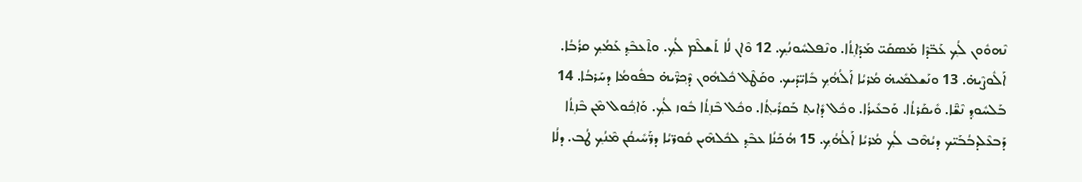ܢܶܗܘܽܘܢ ܠܳܟ݂ ܥܰܒ̈ܕܶܐ ܡܰܣܩܰܝ̈ ܡܰܕܰܐܬ݂ܳܐ. ܘܢܶܦܠܚܽܘܢܳܟ݂. 12 ܘܶܐܢ ܠܳܐ ܬܰܫܠܶܡ ܠܳܟ݂. ܘܬܶܥܒܶܕ݂ ܥܰܡܳܟ݂ ܩܪܳܒܳܐ. ܐܰܠܽܘܨܶܝܗ̇. 13 ܘܢܰܫܠܡܺܝܗ̇ ܡܳܪܝܳܐ ܐܰܠܳܗܳܟ݂ ܒܺܐܝ̈ܕܰܝܟ. ܘܩܰܛܶܠ ܟܽܠܗܽܘܢ ܕܶܟ݂ܖ̈ܶܝܗ̇ ܒܦܽܘܡܳܐ ܕܚܰܪܒܳܐ. 14 ܒܰܠܚܽܘܕ݂ ܢܶܫ̈ܶܐ. ܘܺܝܩܰܪܬܳܐ. ܘܰܒܥܺܝܪܳܐ. ܘܟܽܠ ܕܺܐܝܬ݂ ܒܰܩܪܺܝܬ݂ܳܐ. ܘܟܽܠ ܒܶܙܬ݂ܳܐ ܒܽܘܙ ܠܳܟ݂. ܘܰܐܟ݂ܽܘܠ ܡܶܢ ܒܶܙܬ݂ܳܐ ܕܰܒܥܶܠܕܒܳܒܰܝ̈ܟ ܕܝܳܗܶܒ ܠܳܟ݂ ܡܳܪܝܳܐ ܐܰܠܳܗܳܟ݂. 15 ܗܳܟܰܢܳܐ ܥܒܶܕ݂ ܠܟܽܠܗܶܝܢ ܩܽܘܖ̈ܝܳܐ ܕܖ̈ܰܚܺܝܩܳܢ ܡܶܢܳܟ݂ ܛܳܒ. ܕܠܳܐ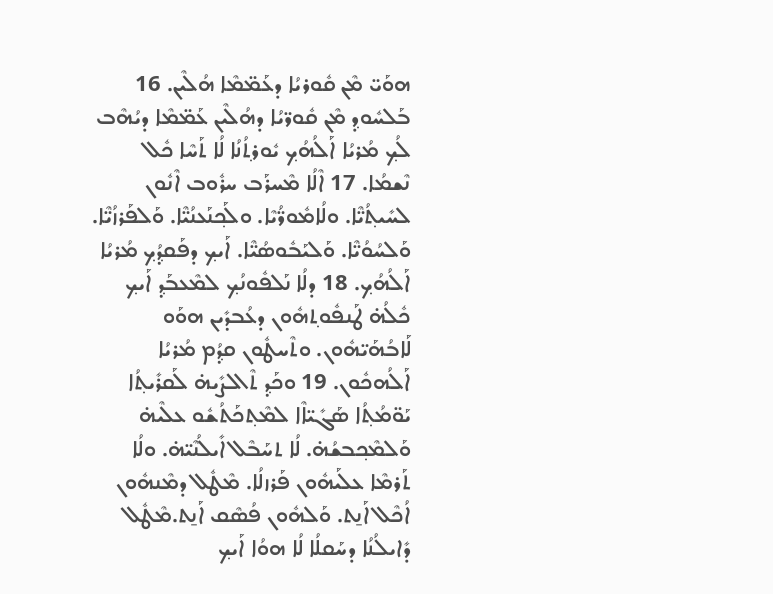ܗܘܰܝ̈ ܡܶܢ ܩܽܘܪܝܳܐ ܕܥܰܡ̈ܡܶܐ ܗܳܠܶܝܢ. 16 ܒܰܠܚܽܘܕ݂ ܡܶܢ ܩܽܘܖ̈ܝܳܐ ܕܗܳܠܶܝܢ ܥܰܡ̈ܡܶܐ ܕܝܳܗܶܒ ܠܳܟ݂ ܡܳܪܝܳܐ ܐܰܠܳܗܳܟ݂ ܝܽܘܪܬ݂ܳܢܳܐ ܠܳܐ ܬܰܚܶܐ ܟܽܠ ܢܶܫܡܳܐ. 17 ܐܶܠܳܐ ܡܶܚܪܰܒ ܚܪܽܘܒ ܐܶܢܽܘܢ ܠܚܺܝܬ݂ܳܝ̈ܶܐ. ܘܠܳܐܡܽܘܖ̈ܳܝܶܐ. ܘܠܰܟ݂ܢܰܥܢܳܝ̈ܶܐ. ܘܰܠܦܰܪܙܳܝ̈ܶܐ. ܘܰܠܚܳܘܳܝ̈ܶܐ. ܘܰܠܝܰܒܽܘܣܳܝ̈ܶܐ. ܐܰܝܟ݂ ܕܦܰܩܕ݂ܳܟ݂ ܡܳܪܝܳܐ ܐܰܠܳܗܳܟ݂. 18 ܕܠܳܐ ܢܰܠܦܽܘܢܳܟ݂ ܠܡܶܥܒܰܕ݂ ܐܰܝܟ݂ ܟܽܠܳܗ̇ ܛܰܢܦܽܘܬ݂ܗܽܘܢ ܕܥܳܒܕܺܝܢ ܗܘܰܘ ܠܰܐܒܳܗܰܝ̈ܗܽܘܢ. ܘܬܶܚܛܽܘܢ ܩܕ݂ܳܡ ܡܳܪܝܳܐ ܐܰܠܳܗܟܽܘܢ. 19 ܘܟܰܕ݂ ܬܶܐܠܨܺܝܗ̇ ܠܰܩܪܺܝܬ݂ܳܐ ܝܰܘ̈ܡܳܬ݂ܳܐ ܣܰܓܺܝ̈ܐܶܐ ܠܡܶܬ݂ܟܰܬܳܫܽܘ ܥܠܶܝܗ̇ ܘܰܠܡܶܟ݂ܒܫܳܗ̇. ܠܳܐ ܬܚܰܒܶܠ ܐܺܝܠܳܢܶܝ̈ܗ̇. ܘܠܳܐ ܬܰܪܡܶܐ ܥܠܰܝܗܽܘܢ ܦܰܪܙܠܳܐ. ܡܶܛܽܠ ܕܡܶܢܗܽܘܢ ܐܳܟܶܠ ܐܰܢ̱ܬ. ܘܰܠܗܽܘܢ ܦܳܣܶܩ ܐܰܢ̱ܬ.ܡܶܛܽܠ ܕܺܐܝܠܳܢܳܐ ܕܚܰܩܠܳܐ ܠܳܐ ܗܘܳܐ ܐܰܝܟ݂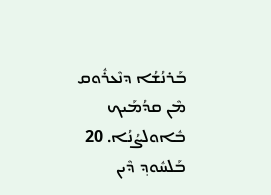ܒܰܪܢܳܫܳܐ ܕܢܶܥܪܽܘܩ ܡܶܢ ܩܕܳܡܰܝܟ ܒܽܐܘܠܨܳܢܳܐ. 20 ܒܰܠܚܽܘܕ݂ ܕܶܝܢ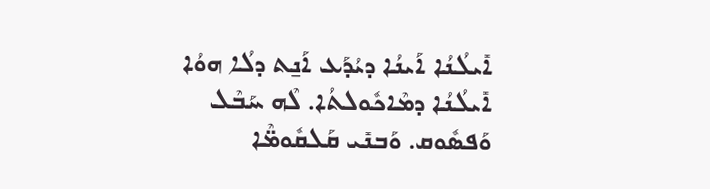ܐܺܝܠܳܢܳܐ ܐܰܝܢܳܐ ܕܝܳܕܰܥ ܐܰܢ̱ܬ ܕܠܳܐ ܗܘܳܐ ܐܺܝܠܳܢܳܐ ܕܡܶܐܟܽܘܠܬܳܐ. ܠܶܗ ܚܰܒܶܠ ܘܰܦܣܽܘܩ. ܘܰܒܢܺܝ ܩܰܠܩܽܘܡ̈ܶܐ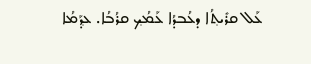ܥܰܠ ܩܪܺܝܬ݂ܳܐ ܕܥܳܒܕܳܐ ܥܰܡܳܟ݂ ܩܪܳܒܳܐ. ܥܕ݂ܰܡܳܐ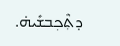ܕܬ݂ܶܟ݂ܒܫܺܝܗ̇.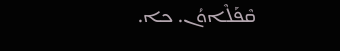ܩܶܦܰܠܶܐܘܳܢ. ܟܐ.